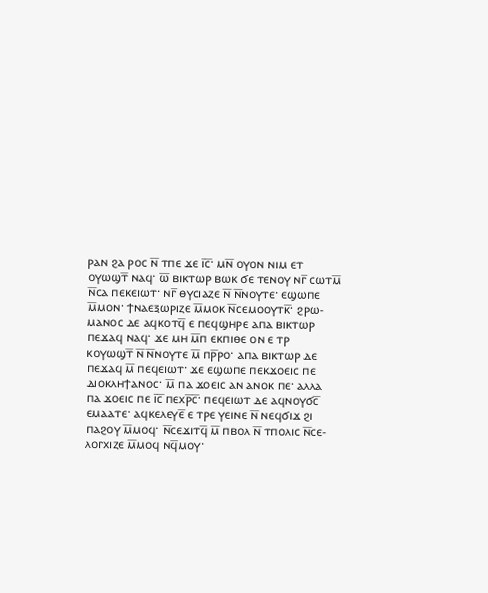ⲣⲁⲛ ϩⲁ ⲣⲟⲥ ⲛ̅ ⲧⲡⲉ ϫⲉ ⲓ̅ⲥ̅· ⲙⲛ̅ ⲟⲩⲟⲛ ⲛⲓⲙ ⲉⲧ
ⲟⲩⲱϣⲧ̅ ⲛⲁϥ· ⲱ̅ ⲃⲓⲕⲧⲱⲣ ⲃⲱⲕ ϭⲉ ⲧⲉⲛⲟⲩ ⲛⲅ̅ ⲥⲱⲧⲙ̅
ⲛ̅ⲥⲁ ⲡⲉⲕⲉⲓⲱⲧ· ⲛⲅ̅ ⲑⲩⲥⲓⲁⲍⲉ ⲛ̅ ⲛ̅ⲛⲟⲩⲧⲉ· ⲉϣⲱⲡⲉ
ⲙ̅ⲙⲟⲛ· ϯⲛⲁⲉⲝⲱⲣⲓⲍⲉ ⲙ̅ⲙⲟⲕ ⲛ̅ⲥⲉⲙⲟⲟⲩⲧⲕ̅· ϩⲣⲱ‐
ⲙⲁⲛⲟⲥ ⲇⲉ ⲁϥⲕⲟⲧϥ̅ ⲉ ⲡⲉϥϣⲏⲣⲉ ⲁⲡⲁ ⲃⲓⲕⲧⲱⲣ
ⲡⲉϫⲁϥ ⲛⲁϥ· ϫⲉ ⲙⲏ ⲙ̅ⲡ ⲉⲕⲡⲓⲑⲉ ⲟⲛ ⲉ ⲧⲣ
ⲕⲟⲩⲱϣⲧ̅ ⲛ̅ ⲛ̅ⲛⲟⲩⲧⲉ ⲙ̅ ⲡⲣ̅ⲣⲟ· ⲁⲡⲁ ⲃⲓⲕⲧⲱⲣ ⲇⲉ
ⲡⲉϫⲁϥ ⲙ̅ ⲡⲉϥⲉⲓⲱⲧ· ϫⲉ ⲉϣⲱⲡⲉ ⲡⲉⲕϫⲟⲉⲓⲥ ⲡⲉ
ⲇⲓⲟⲕⲗⲏϯⲁⲛⲟⲥ· ⲙ̅ ⲡⲁ ϫⲟⲉⲓⲥ ⲁⲛ ⲁⲛⲟⲕ ⲡⲉ· ⲁⲗⲗⲁ
ⲡⲁ ϫⲟⲉⲓⲥ ⲡⲉ ⲓ̅ⲥ̅ ⲡⲉⲭⲣ̅ⲥ̅· ⲡⲉϥⲉⲓⲱⲧ ⲇⲉ ⲁϥⲛⲟⲩϭⲥ̅
ⲉⲙⲁⲁⲧⲉ· ⲁϥⲕⲉⲗⲉⲩⲉ̅ ⲉ ⲧⲣⲉ ⲩⲉⲓⲛⲉ ⲛ̅ ⲛⲉϥϭⲓϫ ϩⲓ
ⲡⲁϩⲟⲩ ⲙ̅ⲙⲟϥ· ⲛ̅ⲥⲉϫⲓⲧϥ̅ ⲙ̅ ⲡⲃⲟⲗ ⲛ̅ ⲧⲡⲟⲗⲓⲥ ⲛ̅ⲥⲉ‐
ⲗⲟⲅⲭⲓⲍⲉ ⲙ̅ⲙⲟϥ ⲛϥ̅ⲙⲟⲩ·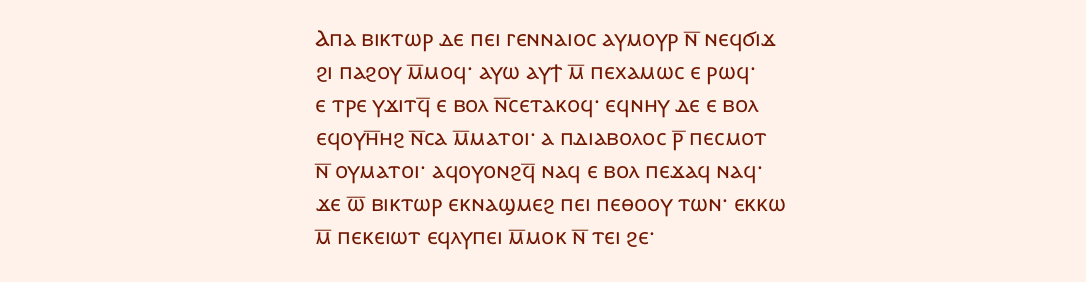Ⲁⲡⲁ ⲃⲓⲕⲧⲱⲣ ⲇⲉ ⲡⲉⲓ ⲅⲉⲛⲛⲁⲓⲟⲥ ⲁⲩⲙⲟⲩⲣ ⲛ̅ ⲛⲉϥϭⲓϫ
ϩⲓ ⲡⲁϩⲟⲩ ⲙ̅ⲙⲟϥ· ⲁⲩⲱ ⲁⲩϯ ⲙ̅ ⲡⲉⲭⲁⲙⲱⲥ ⲉ ⲣⲱϥ·
ⲉ ⲧⲣⲉ ⲩϫⲓⲧϥ̅ ⲉ ⲃⲟⲗ ⲛ̅ⲥⲉⲧⲁⲕⲟϥ· ⲉϥⲛⲏⲩ ⲇⲉ ⲉ ⲃⲟⲗ
ⲉϥⲟⲩⲏ̅ⲏϩ ⲛ̅ⲥⲁ ⲙ̅ⲙⲁⲧⲟⲓ· ⲁ ⲡⲇⲓⲁⲃⲟⲗⲟⲥ ⲣ̅ ⲡⲉⲥⲙⲟⲧ
ⲛ̅ ⲟⲩⲙⲁⲧⲟⲓ· ⲁϥⲟⲩⲟⲛϩϥ̅ ⲛⲁϥ ⲉ ⲃⲟⲗ ⲡⲉϫⲁϥ ⲛⲁϥ·
ϫⲉ ⲱ̅ ⲃⲓⲕⲧⲱⲣ ⲉⲕⲛⲁϣⲙⲉϩ ⲡⲉⲓ ⲡⲉⲑⲟⲟⲩ ⲧⲱⲛ· ⲉⲕⲕⲱ
ⲙ̅ ⲡⲉⲕⲉⲓⲱⲧ ⲉϥⲗⲩⲡⲉⲓ ⲙ̅ⲙⲟⲕ ⲛ̅ ⲧⲉⲓ ϩⲉ·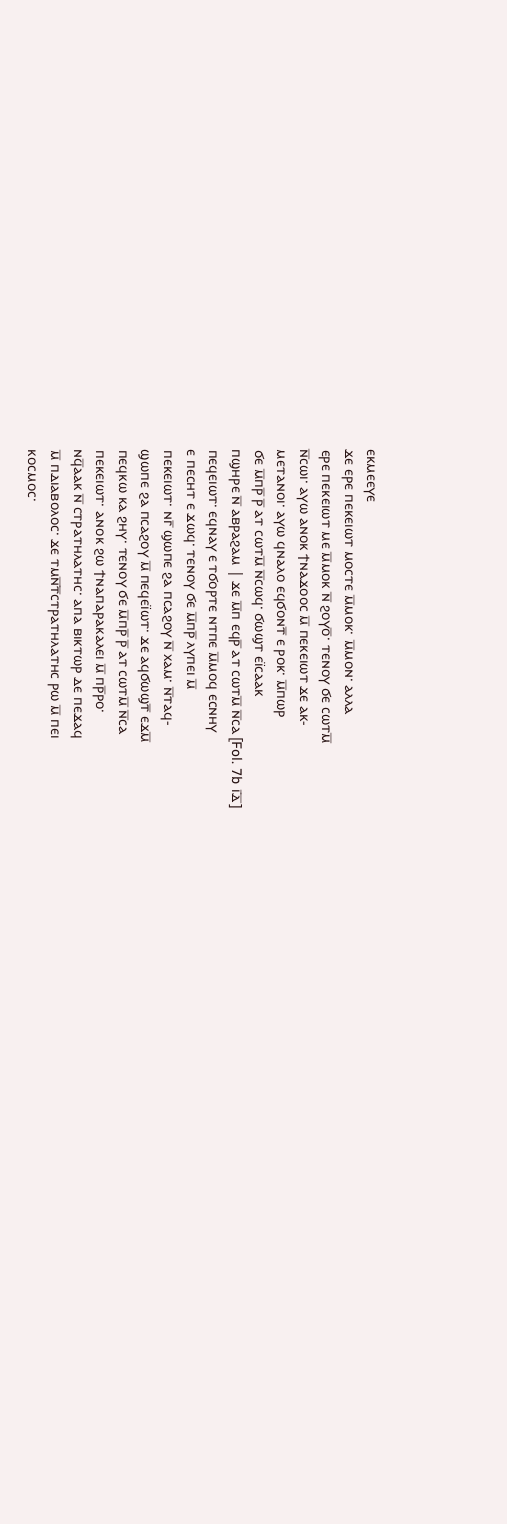ⲉⲕⲙⲉⲉⲩⲉ
ϫⲉ ⲉⲣⲉ ⲡⲉⲕⲉⲓⲱⲧ ⲙⲟⲥⲧⲉ ⲙ̅ⲙⲟⲕ· ⲙ̅ⲙⲟⲛ· ⲁⲗⲗⲁ
ⲉⲣⲉ ⲡⲉⲕⲉⲓⲱⲧ ⲙⲉ ⲙ̅ⲙⲟⲕ ⲛ̅ ϩⲟⲩⲟ̅· ⲧⲉⲛⲟⲩ ϭⲉ ⲥⲱⲧⲙ̅
ⲛ̅ⲥⲱⲓ· ⲁⲩⲱ ⲁⲛⲟⲕ ϯⲛⲁϫⲟⲟⲥ ⲙ̅ ⲡⲉⲕⲉⲓⲱⲧ ϫⲉ ⲁⲕ‐
ⲙⲉⲧⲁⲛⲟⲓ· ⲁⲩⲱ ϥⲛⲁⲗⲟ ⲉϥϭⲟⲛⲧ̅ ⲉ ⲣⲟⲕ· ⲙ̅ⲡⲱⲣ
ϭⲉ ⲙ̅ⲡⲣ̅ ⲣ̅ ⲁⲧ ⲥⲱⲧⲙ̅ ⲛ̅ⲥⲱϥ· ϭⲱϣⲧ ⲉⲓ̈ⲥⲁⲁⲕ
ⲡϣⲏⲣⲉ ⲛ̅ ⲁⲃⲣⲁϩⲁⲙ | ϫⲉ ⲙ̅ⲡ ⲉϥⲣ̅ ⲁⲧ ⲥⲱⲧⲙ̅ ⲛ̅ⲥⲁ [Fol. 7b ⲓ̅ⲇ̅]
ⲡⲉϥⲉⲓⲱⲧ· ⲉϥⲛⲁⲩ ⲉ ⲧϭⲟⲣⲧⲉ ⲛⲧⲡⲉ ⲙ̅ⲙⲟϥ ⲉⲥⲛⲏⲩ
ⲉ ⲡⲉⲥⲏⲧ ⲉ ϫⲱϥ· ⲧⲉⲛⲟⲩ ϭⲉ ⲙ̅ⲡⲣ̅ ⲗⲩⲡⲉⲓ ⲙ̅
ⲡⲉⲕⲉⲓⲱⲧ· ⲛⲅ̅ ϣⲱⲡⲉ ϩⲁ ⲡⲥⲁϩⲟⲩ ⲛ̅ ⲭⲁⲙ· ⲛ̅ⲧⲁϥ‐
ϣⲱⲡⲉ ϩⲁ ⲡⲥⲁϩⲟⲩ ⲙ̅ ⲡⲉϥⲉⲓ̈ⲱⲧ· ϫⲉ ⲁϥϭⲱϣⲧ̅ ⲉϫⲙ̅
ⲡⲉϥⲕⲱ ⲕⲁ ϩⲏⲩ· ⲧⲉⲛⲟⲩ ϭⲉ ⲙ̅ⲡⲣ̅ ⲣ̅ ⲁⲧ ⲥⲱⲧⲙ̅ ⲛ̅ⲥⲁ
ⲡⲉⲕⲉⲓⲱⲧ· ⲁⲛⲟⲕ ϩⲱ ϯⲛⲁⲡⲁⲣⲁⲕⲁⲗⲉⲓ ⲙ̅ ⲡⲣ̅ⲣⲟ·
ⲛϥ̅ⲁⲁⲕ ⲛ̅ ⲥⲧⲣⲁⲧⲏⲗⲁⲧⲏⲥ· ⲁⲡⲁ ⲃⲓⲕⲧⲱⲣ ⲇⲉ ⲡⲉϫⲁϥ
ⲙ̅ ⲡⲇⲓⲁⲃⲟⲗⲟⲥ· ϫⲉ ⲧⲙⲛ̅ⲧ̅ⲥⲧⲣⲁⲧⲏⲗⲁⲧⲏⲥ ⲣⲱ ⲙ̅ ⲡⲉⲓ
ⲕⲟⲥⲙⲟⲥ·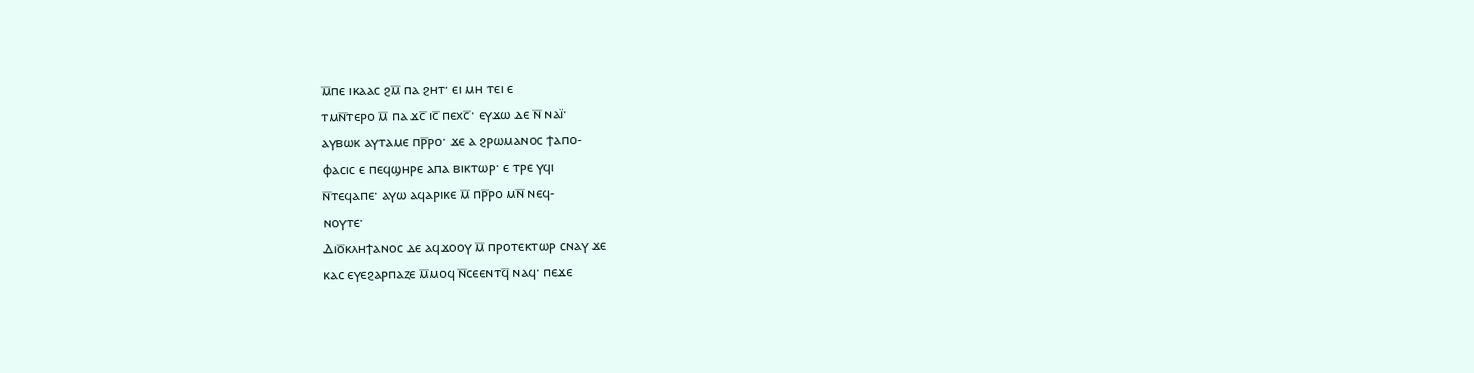ⲙ̅ⲡⲉ ⲓⲕⲁⲁⲥ ϩⲙ̅ ⲡⲁ ϩⲏⲧ· ⲉⲓ ⲙⲏ ⲧⲉⲓ ⲉ
ⲧⲙⲛ̅ⲧⲉⲣⲟ ⲙ̅ ⲡⲁ ϫⲥ̅ ⲓⲥ̅ ⲡⲉⲭⲥ̅· ⲉⲩϫⲱ ⲇⲉ ⲛ̅ ⲛⲁⲓ̈·
ⲁⲩⲃⲱⲕ ⲁⲩⲧⲁⲙⲉ ⲡⲣ̅ⲣⲟ· ϫⲉ ⲁ ϩⲣⲱⲙⲁⲛⲟⲥ ϯⲁⲡⲟ‐
ⲫⲁⲥⲓⲥ ⲉ ⲡⲉϥϣⲏⲣⲉ ⲁⲡⲁ ⲃⲓⲕⲧⲱⲣ· ⲉ ⲧⲣⲉ ⲩϥⲓ
ⲛ̅ⲧⲉϥⲁⲡⲉ· ⲁⲩⲱ ⲁϥⲁⲣⲓⲕⲉ ⲙ̅ ⲡⲣ̅ⲣⲟ ⲙⲛ̅ ⲛⲉϥ‐
ⲛⲟⲩⲧⲉ·
Ⲇⲓⲟ̅ⲕⲗⲏϯⲁⲛⲟⲥ ⲇⲉ ⲁϥϫⲟⲟⲩ ⲙ̅ ⲡⲣⲟⲧⲉⲕⲧⲱⲣ ⲥⲛⲁⲩ ϫⲉ
ⲕⲁⲥ ⲉⲩⲉϩⲁⲣⲡⲁⲍⲉ ⲙ̅ⲙⲟϥ ⲛ̅ⲥⲉⲉⲛⲧϥ̅ ⲛⲁϥ· ⲡⲉϫⲉ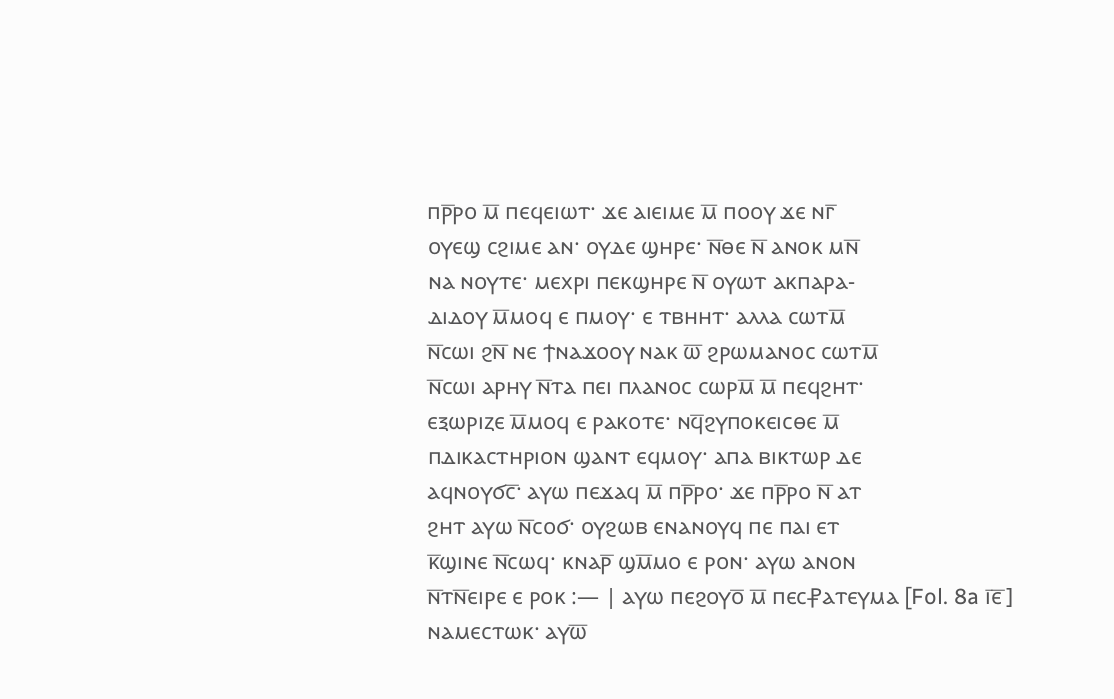ⲡⲣ̅ⲣⲟ ⲙ̅ ⲡⲉϥⲉⲓⲱⲧ· ϫⲉ ⲁⲓⲉⲓⲙⲉ ⲙ̅ ⲡⲟⲟⲩ ϫⲉ ⲛⲅ̅
ⲟⲩⲉϣ ⲥϩⲓⲙⲉ ⲁⲛ· ⲟⲩⲇⲉ ϣⲏⲣⲉ· ⲛ̅ⲑⲉ ⲛ̅ ⲁⲛⲟⲕ ⲙⲛ̅
ⲛⲁ ⲛⲟⲩⲧⲉ· ⲙⲉⲭⲣⲓ ⲡⲉⲕϣⲏⲣⲉ ⲛ̅ ⲟⲩⲱⲧ ⲁⲕⲡⲁⲣⲁ‐
ⲇⲓⲇⲟⲩ ⲙ̅ⲙⲟϥ ⲉ ⲡⲙⲟⲩ· ⲉ ⲧⲃⲏⲏⲧ· ⲁⲗⲗⲁ ⲥⲱⲧⲙ̅
ⲛ̅ⲥⲱⲓ ϩⲛ̅ ⲛⲉ ϯⲛⲁϫⲟⲟⲩ ⲛⲁⲕ ⲱ̅ ϩⲣⲱⲙⲁⲛⲟⲥ ⲥⲱⲧⲙ̅
ⲛ̅ⲥⲱⲓ ⲁⲣⲏⲩ ⲛ̅ⲧⲁ ⲡⲉⲓ ⲡⲗⲁⲛⲟⲥ ⲥⲱⲣⲙ̅ ⲙ̅ ⲡⲉϥϩⲏⲧ·
ⲉⲝⲱⲣⲓⲍⲉ ⲙ̅ⲙⲟϥ ⲉ ⲣⲁⲕⲟⲧⲉ· ⲛϥ̅ϩⲩⲡⲟⲕⲉⲓⲥⲑⲉ ⲙ̅
ⲡⲇⲓⲕⲁⲥⲧⲏⲣⲓⲟⲛ ϣⲁⲛⲧ ⲉϥⲙⲟⲩ· ⲁⲡⲁ ⲃⲓⲕⲧⲱⲣ ⲇⲉ
ⲁϥⲛⲟⲩϭⲥ̅· ⲁⲩⲱ ⲡⲉϫⲁϥ ⲙ̅ ⲡⲣ̅ⲣⲟ· ϫⲉ ⲡⲣ̅ⲣⲟ ⲛ̅ ⲁⲧ
ϩⲏⲧ ⲁⲩⲱ ⲛ̅ⲥⲟϭ· ⲟⲩϩⲱⲃ ⲉⲛⲁⲛⲟⲩϥ ⲡⲉ ⲡⲁⲓ ⲉⲧ
ⲕ̅ϣⲓⲛⲉ ⲛ̅ⲥⲱϥ· ⲕⲛⲁⲣ̅ ϣⲙ̅ⲙⲟ ⲉ ⲣⲟⲛ· ⲁⲩⲱ ⲁⲛⲟⲛ
ⲛ̅ⲧⲛ̅ⲉⲓⲣⲉ ⲉ ⲣⲟⲕ :— | ⲁⲩⲱ ⲡⲉϩⲟⲩⲟ̅ ⲙ̅ ⲡⲉⲥ⳨ⲁⲧⲉⲩⲙⲁ [Fol. 8a ⲓ̅ⲉ̅]
ⲛⲁⲙⲉⲥⲧⲱⲕ· ⲁⲩⲱ̅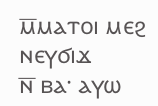ⲙ̅ⲙⲁⲧⲟⲓ ⲙⲉϩ ⲛⲉⲩϭⲓϫ
ⲛ̅ ⲃⲁ· ⲁⲩⲱ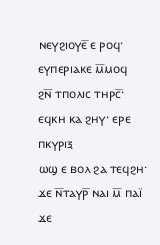ⲛⲉⲩϩⲓⲟⲩⲉ̅ ⲉ ⲣⲟϥ· ⲉⲩⲡⲉⲣⲓⲁⲕⲉ ⲙ̅ⲙⲟϥ
ϩⲛ̅ ⲧⲡⲟⲗⲓⲥ ⲧⲏⲣⲥ̅· ⲉϥⲕⲏ ⲕⲁ ϩⲏⲩ· ⲉⲣⲉ ⲡⲕⲩⲣⲓⲝ
ⲱϣ ⲉ ⲃⲟⲗ ϩⲁ ⲧⲉϥϩⲏ· ϫⲉ ⲛ̅ⲧⲁⲩⲣ̅ ⲛⲁⲓ ⲙ̅ ⲡⲁⲓ̈ ϫⲉ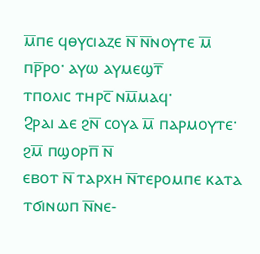ⲙ̅ⲡⲉ ϥⲑⲩⲥⲓⲁⲍⲉ ⲛ̅ ⲛ̅ⲛⲟⲩⲧⲉ ⲙ̅ ⲡⲣ̅ⲣⲟ· ⲁⲩⲱ ⲁⲩⲙⲉϣⲧ̅
ⲧⲡⲟⲗⲓⲥ ⲧⲏⲣⲥ̅ ⲛⲙ̅ⲙⲁϥ·
Ϩⲣⲁⲓ ⲇⲉ ϩⲛ̅ ⲥⲟⲩⲁ ⲙ̅ ⲡⲁⲣⲙⲟⲩⲧⲉ· ϩⲙ̅ ⲡϣⲟⲣⲡ̅ ⲛ̅
ⲉⲃⲟⲧ ⲛ̅ ⲧⲁⲣⲭⲏ ⲛ̅ⲧⲉⲣⲟⲙⲡⲉ ⲕⲁⲧⲁ ⲧϭⲓⲛⲱⲡ ⲛ̅ⲛⲉ‐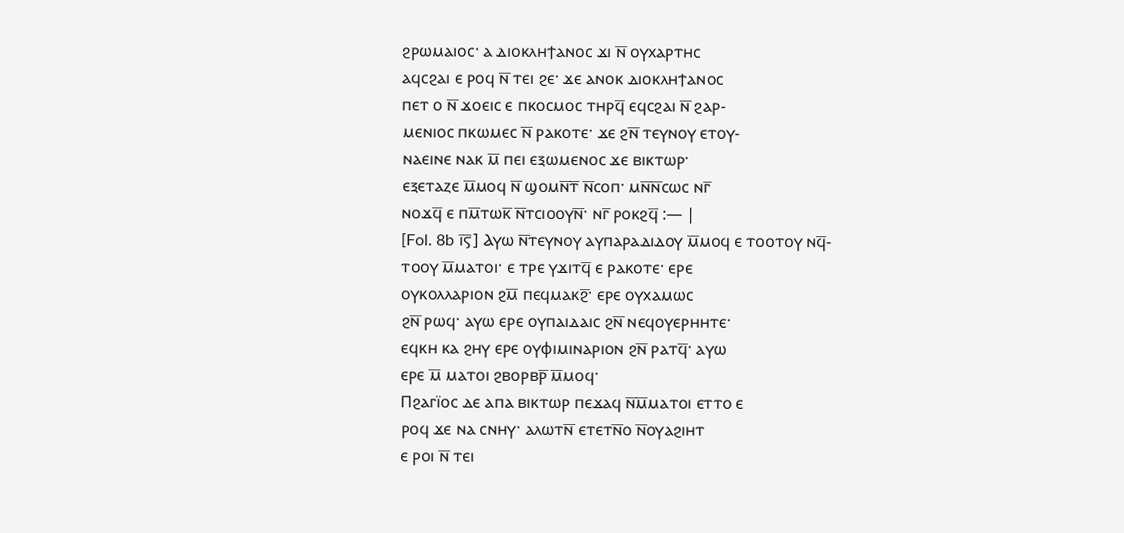ϩⲣⲱⲙⲁⲓⲟⲥ· ⲁ ⲇⲓⲟⲕⲗⲏϯⲁⲛⲟⲥ ϫⲓ ⲛ̅ ⲟⲩⲭⲁⲣⲧⲏⲥ
ⲁϥⲥϩⲁⲓ ⲉ ⲣⲟϥ ⲛ̅ ⲧⲉⲓ ϩⲉ· ϫⲉ ⲁⲛⲟⲕ ⲇⲓⲟⲕⲗⲏϯⲁⲛⲟⲥ
ⲡⲉⲧ ⲟ ⲛ̅ ϫⲟⲉⲓⲥ ⲉ ⲡⲕⲟⲥⲙⲟⲥ ⲧⲏⲣϥ̅ ⲉϥⲥϩⲁⲓ ⲛ̅ ϩⲁⲣ‐
ⲙⲉⲛⲓⲟⲥ ⲡⲕⲱⲙⲉⲥ ⲛ̅ ⲣⲁⲕⲟⲧⲉ· ϫⲉ ϩⲛ̅ ⲧⲉⲩⲛⲟⲩ ⲉⲧⲟⲩ‐
ⲛⲁⲉⲓⲛⲉ ⲛⲁⲕ ⲙ̅ ⲡⲉⲓ ⲉⲝⲱⲙⲉⲛⲟⲥ ϫⲉ ⲃⲓⲕⲧⲱⲣ·
ⲉⲝⲉⲧⲁⲍⲉ ⲙ̅ⲙⲟϥ ⲛ̅ ϣⲟⲙⲛ̅ⲧ̅ ⲛ̅ⲥⲟⲡ· ⲙⲛ̅ⲛ̅ⲥⲱⲥ ⲛⲅ̅
ⲛⲟϫϥ̅ ⲉ ⲡⲙ̅ⲧⲱⲕ̅ ⲛ̅ⲧⲥⲓⲟⲟⲩⲛ̅· ⲛⲅ̅ ⲣⲟⲕϩϥ̅ :— |
[Fol. 8b ⲓ̅ⲋ̅] Ⲁⲩⲱ ⲛ̅ⲧⲉⲩⲛⲟⲩ ⲁⲩⲡⲁⲣⲁⲇⲓⲇⲟⲩ ⲙ̅ⲙⲟϥ ⲉ ⲧⲟⲟⲧⲟⲩ ⲛϥ̅‐
ⲧⲟⲟⲩ ⲙ̅ⲙⲁⲧⲟⲓ· ⲉ ⲧⲣⲉ ⲩϫⲓⲧϥ̅ ⲉ ⲣⲁⲕⲟⲧⲉ· ⲉⲣⲉ
ⲟⲩⲕⲟⲗⲗⲁⲣⲓⲟⲛ ϩⲙ̅ ⲡⲉϥⲙⲁⲕϩ̅· ⲉⲣⲉ ⲟⲩⲭⲁⲙⲱⲥ
ϩⲛ̅ ⲣⲱϥ· ⲁⲩⲱ ⲉⲣⲉ ⲟⲩⲡⲁⲓⲇⲁⲓⲥ ϩⲛ̅ ⲛⲉϥⲟⲩⲉⲣⲏⲏⲧⲉ·
ⲉϥⲕⲏ ⲕⲁ ϩⲏⲩ ⲉⲣⲉ ⲟⲩⲫⲓⲙⲓⲛⲁⲣⲓⲟⲛ ϩⲛ̅ ⲣⲁⲧϥ̅· ⲁⲩⲱ
ⲉⲣⲉ ⲙ̅ ⲙⲁⲧⲟⲓ ϩⲃⲟⲣⲃⲣ̅ ⲙ̅ⲙⲟϥ·
Ⲡϩⲁⲅⲓ̈ⲟⲥ ⲇⲉ ⲁⲡⲁ ⲃⲓⲕⲧⲱⲣ ⲡⲉϫⲁϥ ⲛ̅ⲙ̅ⲙⲁⲧⲟⲓ ⲉⲧⲧⲟ ⲉ
ⲣⲟϥ ϫⲉ ⲛⲁ ⲥⲛⲏⲩ· ⲁⲗⲱⲧⲛ̅ ⲉⲧⲉⲧⲛ̅ⲟ ⲛ̅ⲟⲩⲁϩⲓⲏⲧ
ⲉ ⲣⲟⲓ ⲛ̅ ⲧⲉⲓ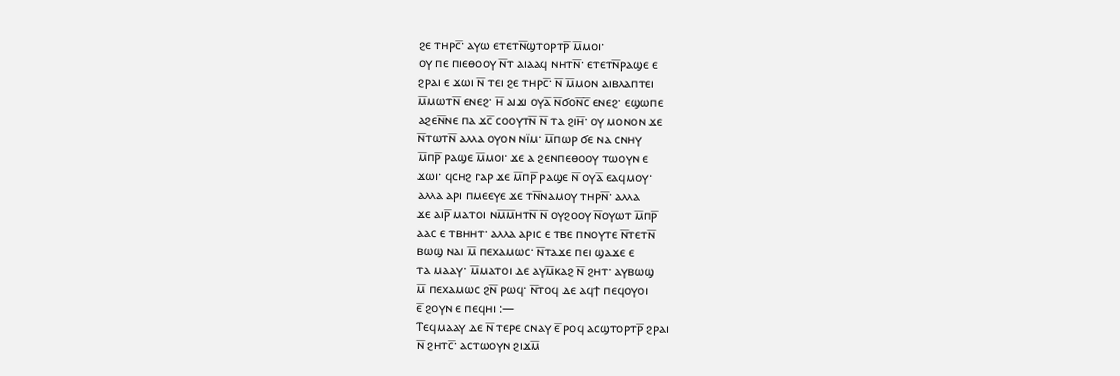ϩⲉ ⲧⲏⲣⲥ̅· ⲁⲩⲱ ⲉⲧⲉⲧⲛ̅ϣⲧⲟⲣⲧⲣ̅ ⲙ̅ⲙⲟⲓ·
ⲟⲩ ⲡⲉ ⲡⲓⲉⲑⲟⲟⲩ ⲛ̅ⲧ ⲁⲓⲁⲁϥ ⲛⲏⲧⲛ̅· ⲉⲧⲉⲧⲛ̅ⲣⲁϣⲉ ⲉ
ϩⲣⲁⲓ ⲉ ϫⲱⲓ ⲛ̅ ⲧⲉⲓ ϩⲉ ⲧⲏⲣⲥ̅· ⲛ̅ ⲙ̅ⲙⲟⲛ ⲁⲓⲃⲗⲁⲡⲧⲉⲓ
ⲙ̅ⲙⲱⲧⲛ̅ ⲉⲛⲉϩ· ⲏ̅ ⲁⲓϫⲓ ⲟⲩⲁ̅ ⲛ̅ϭⲟⲛ̅ⲥ̅ ⲉⲛⲉϩ· ⲉϣⲱⲡⲉ
ⲁϩⲉⲛ̅ⲛⲉ ⲡⲁ ϫⲥ̅ ⲥⲟⲟⲩⲧⲛ̅ ⲛ̅ ⲧⲁ ϩⲓⲏ̅· ⲟⲩ ⲙⲟⲛⲟⲛ ϫⲉ
ⲛ̅ⲧⲱⲧⲛ̅ ⲁⲗⲗⲁ ⲟⲩⲟⲛ ⲛⲓ̈ⲙ· ⲙ̅ⲡⲱⲣ ϭⲉ ⲛⲁ ⲥⲛⲏⲩ
ⲙ̅ⲡⲣ̅ ⲣⲁϣⲉ ⲙ̅ⲙⲟⲓ· ϫⲉ ⲁ ϩⲉⲛⲡⲉⲑⲟⲟⲩ ⲧⲱⲟⲩⲛ ⲉ
ϫⲱⲓ· ϥⲥⲏϩ ⲅⲁⲣ ϫⲉ ⲙ̅ⲡⲣ̅ ⲣⲁϣⲉ ⲛ̅ ⲟⲩⲁ̅ ⲉⲁϥⲙⲟⲩ·
ⲁⲗⲗⲁ ⲁⲣⲓ ⲡⲙⲉⲉⲩⲉ ϫⲉ ⲧⲛ̅ⲛⲁⲙⲟⲩ ⲧⲏⲣⲛ̅· ⲁⲗⲗⲁ
ϫⲉ ⲁⲓⲣ̅ ⲙⲁⲧⲟⲓ ⲛⲙ̅ⲙ̅ⲏⲧⲛ̅ ⲛ̅ ⲟⲩϩⲟⲟⲩ ⲛ̅ⲟⲩⲱⲧ ⲙ̅ⲡⲣ̅
ⲁⲁⲥ ⲉ ⲧⲃⲏⲏⲧ· ⲁⲗⲗⲁ ⲁⲣⲓⲥ ⲉ ⲧⲃⲉ ⲡⲛⲟⲩⲧⲉ ⲛ̅ⲧⲉⲧⲛ̅
ⲃⲱϣ ⲛⲁⲓ ⲙ̅ ⲡⲉⲭⲁⲙⲱⲥ· ⲛ̅ⲧⲁϫⲉ ⲡⲉⲓ ϣⲁϫⲉ ⲉ
ⲧⲁ ⲙⲁⲁⲩ· ⲙ̅ⲙⲁⲧⲟⲓ ⲇⲉ ⲁⲩⲙ̅ⲕⲁϩ ⲛ̅ ϩⲏⲧ· ⲁⲩⲃⲱϣ
ⲙ̅ ⲡⲉⲭⲁⲙⲱⲥ ϩⲛ̅ ⲣⲱϥ· ⲛ̅ⲧⲟϥ ⲇⲉ ⲁϥϯ ⲡⲉϥⲟⲩⲟⲓ
ⲉ̅ ϩⲟⲩⲛ ⲉ ⲡⲉϥⲏⲓ :—
Ⲧⲉϥⲙⲁⲁⲩ ⲇⲉ ⲛ̅ ⲧⲉⲣⲉ ⲥⲛⲁⲩ ⲉ̅ ⲣⲟϥ ⲁⲥϣⲧⲟⲣⲧⲣ̅ ϩⲣⲁⲓ
ⲛ̅ ϩⲏⲧⲥ̅· ⲁⲥⲧⲱⲟⲩⲛ ϩⲓϫⲙ̅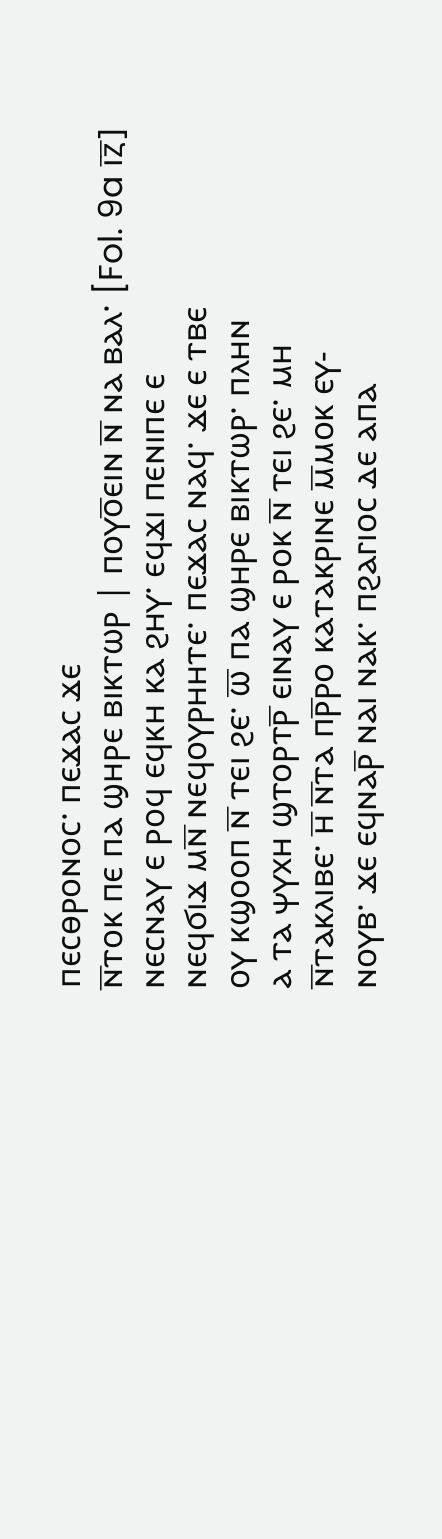ⲡⲉⲥⲑⲣⲟⲛⲟⲥ· ⲡⲉϫⲁⲥ ϫⲉ
ⲛ̅ⲧⲟⲕ ⲡⲉ ⲡⲁ ϣⲏⲣⲉ ⲃⲓⲕⲧⲱⲣ | ⲡⲟⲩⲟ̅ⲉⲓⲛ ⲛ̅ ⲛⲁ ⲃⲁⲗ· [Fol. 9a ⲓ̅ⲍ̅]
ⲛⲉⲥⲛⲁⲩ ⲉ ⲣⲟϥ ⲉϥⲕⲏ ⲕⲁ ϩⲏⲩ· ⲉϥϫⲓ ⲡⲉⲛⲓⲡⲉ ⲉ
ⲛⲉϥϭⲓϫ ⲙⲛ̅ ⲛⲉϥⲟⲩⲣⲏⲏⲧⲉ· ⲡⲉϫⲁⲥ ⲛⲁϥ· ϫⲉ ⲉ ⲧⲃⲉ
ⲟⲩ ⲕϣⲟⲟⲡ ⲛ̅ ⲧⲉⲓ ϩⲉ· ⲱ̅ ⲡⲁ ϣⲏⲣⲉ ⲃⲓⲕⲧⲱⲣ· ⲡⲗⲏⲛ
ⲁ ⲧⲁ ⲯⲩⲭⲏ ϣⲧⲟⲣⲧⲣ̅ ⲉⲓⲛⲁⲩ ⲉ ⲣⲟⲕ ⲛ̅ ⲧⲉⲓ ϩⲉ· ⲙⲏ
ⲛ̅ⲧⲁⲕⲗⲓⲃⲉ· ⲏ̅ ⲛ̅ⲧⲁ ⲡⲣ̅ⲣⲟ ⲕⲁⲧⲁⲕⲣⲓⲛⲉ ⲙ̅ⲙⲟⲕ ⲉⲩ‐
ⲛⲟⲩⲃ· ϫⲉ ⲉϥⲛⲁⲣ̅ ⲛⲁⲓ ⲛⲁⲕ· ⲡϩⲁⲅⲓⲟⲥ ⲇⲉ ⲁⲡⲁ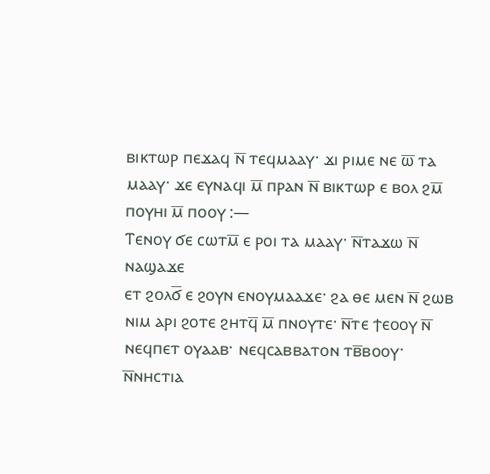ⲃⲓⲕⲧⲱⲣ ⲡⲉϫⲁϥ ⲛ̅ ⲧⲉϥⲙⲁⲁⲩ· ϫⲓ ⲣⲓⲙⲉ ⲛⲉ ⲱ̅ ⲧⲁ
ⲙⲁⲁⲩ· ϫⲉ ⲉⲩⲛⲁϥⲓ ⲙ̅ ⲡⲣⲁⲛ ⲛ̅ ⲃⲓⲕⲧⲱⲣ ⲉ ⲃⲟⲗ ϩⲙ̅
ⲡⲟⲩⲏⲓ ⲙ̅ ⲡⲟⲟⲩ :—
Ⲧⲉⲛⲟⲩ ϭⲉ ⲥⲱⲧⲙ̅ ⲉ ⲣⲟⲓ ⲧⲁ ⲙⲁⲁⲩ· ⲛ̅ⲧⲁϫⲱ ⲛ̅ ⲛⲁϣⲁϫⲉ
ⲉⲧ ϩⲟⲗϭ̅ ⲉ ϩⲟⲩⲛ ⲉⲛⲟⲩⲙⲁⲁϫⲉ· ϩⲁ ⲑⲉ ⲙⲉⲛ ⲛ̅ ϩⲱⲃ
ⲛⲓⲙ ⲁⲣⲓ ϩⲟⲧⲉ ϩⲏⲧϥ̅ ⲙ̅ ⲡⲛⲟⲩⲧⲉ· ⲛ̅ⲧⲉ ϯⲉⲟⲟⲩ ⲛ̅
ⲛⲉϥⲡⲉⲧ ⲟⲩⲁⲁⲃ· ⲛⲉϥⲥⲁⲃⲃⲁⲧⲟⲛ ⲧⲃ̅ⲃⲟⲟⲩ· ⲛ̅ⲛⲏⲥⲧⲓⲁ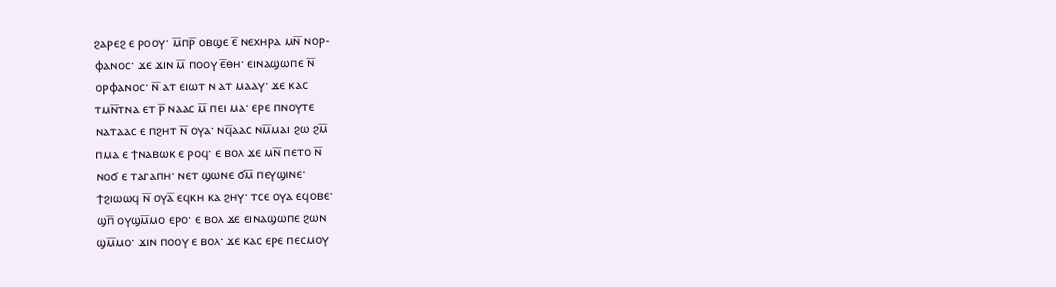ϩⲁⲣⲉϩ ⲉ ⲣⲟⲟⲩ· ⲙ̅ⲡⲣ̅ ⲟⲃϣⲉ ⲉ̅ ⲛⲉⲭⲏⲣⲁ ⲙⲛ̅ ⲛⲟⲣ‐
ⲫⲁⲛⲟⲥ· ϫⲉ ϫⲓⲛ ⲙ̅ ⲡⲟⲟⲩ ⲉ̅ⲑⲏ· ⲉⲓⲛⲁϣⲱⲡⲉ ⲛ̅
ⲟⲣⲫⲁⲛⲟⲥ· ⲛ̅ ⲁⲧ ⲉⲓⲱⲧ ⲛ ⲁⲧ ⲙⲁⲁⲩ· ϫⲉ ⲕⲁⲥ
ⲧⲙⲛ̅ⲧⲛⲁ ⲉⲧ ⲣ̅ ⲛⲁⲁⲥ ⲙ̅ ⲡⲉⲓ ⲙⲁ· ⲉⲣⲉ ⲡⲛⲟⲩⲧⲉ
ⲛⲁⲧⲁⲁⲥ ⲉ ⲡϩⲏⲧ ⲛ̅ ⲟⲩⲁ· ⲛϥ̅ⲁⲁⲥ ⲛⲙ̅ⲙⲁⲓ ϩⲱ ϩⲙ̅
ⲡⲙⲁ ⲉ ϯⲛⲁⲃⲱⲕ ⲉ ⲣⲟϥ· ⲉ ⲃⲟⲗ ϫⲉ ⲙⲛ̅ ⲡⲉⲧⲟ ⲛ̅
ⲛⲟϭ ⲉ ⲧⲁⲅⲁⲡⲏ· ⲛⲉⲧ ϣⲱⲛⲉ ϭⲙ̅ ⲡⲉⲩϣⲓⲛⲉ·
ϯϩⲓⲱⲱϥ ⲛ̅ ⲟⲩⲁ̅ ⲉϥⲕⲏ ⲕⲁ ϩⲏⲩ· ⲧⲥⲉ ⲟⲩⲁ ⲉϥⲟⲃⲉ·
ϣⲡ̅ ⲟⲩϣⲙ̅ⲙⲟ ⲉⲣⲟ· ⲉ ⲃⲟⲗ ϫⲉ ⲉⲓⲛⲁϣⲱⲡⲉ ϩⲱⲛ
ϣⲙ̅ⲙⲟ· ϫⲓⲛ ⲡⲟⲟⲩ ⲉ ⲃⲟⲗ· ϫⲉ ⲕⲁⲥ ⲉⲣⲉ ⲡⲉⲥⲙⲟⲩ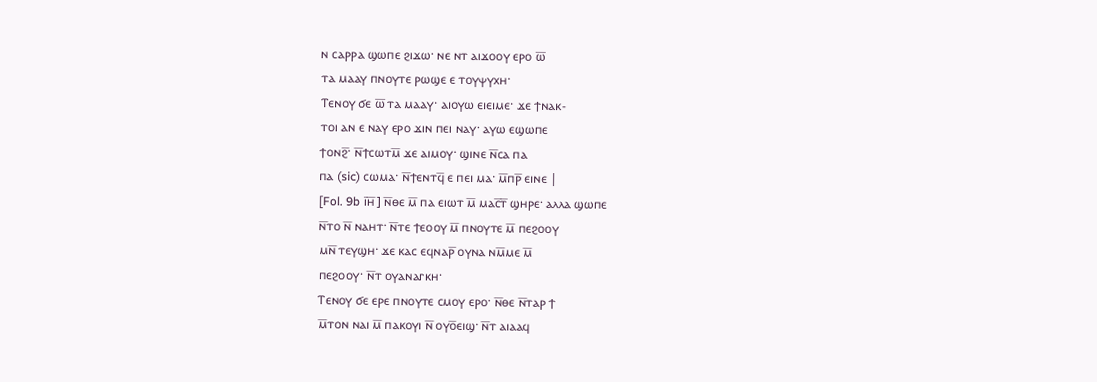ⲛ ⲥⲁⲣⲣⲁ ϣⲱⲡⲉ ϩⲓϫⲱ· ⲛⲉ ⲛⲧ ⲁⲓϫⲟⲟⲩ ⲉⲣⲟ ⲱ̅
ⲧⲁ ⲙⲁⲁⲩ ⲡⲛⲟⲩⲧⲉ ⲣⲱϣⲉ ⲉ ⲧⲟⲩⲯⲩⲭⲏ·
Ⲧⲉⲛⲟⲩ ϭⲉ ⲱ̅ ⲧⲁ ⲙⲁⲁⲩ· ⲁⲓⲟⲩⲱ ⲉⲓⲉⲓⲙⲉ· ϫⲉ ϯⲛⲁⲕ‐
ⲧⲟⲓ ⲁⲛ ⲉ ⲛⲁⲩ ⲉⲣⲟ ϫⲓⲛ ⲡⲉⲓ ⲛⲁⲩ· ⲁⲩⲱ ⲉϣⲱⲡⲉ
ϯⲟⲛϩ̅· ⲛ̅ϯⲥⲱⲧⲙ̅ ϫⲉ ⲁⲓⲙⲟⲩ· ϣⲓⲛⲉ ⲛ̅ⲥⲁ ⲡⲁ
ⲡⲁ (sic) ⲥⲱⲙⲁ· ⲛ̅ϯⲉⲛⲧϥ̅ ⲉ ⲡⲉⲓ ⲙⲁ· ⲙ̅ⲡⲣ̅ ⲉⲓⲛⲉ |
[Fol. 9b ⲓ̅ⲏ̅] ⲛ̅ⲑⲉ ⲙ̅ ⲡⲁ ⲉⲓⲱⲧ ⲙ̅ ⲙⲁⲥ̅ⲧ̅ ϣⲏⲣⲉ· ⲁⲗⲗⲁ ϣⲱⲡⲉ
ⲛ̅ⲧⲟ ⲛ̅ ⲛⲁⲏⲧ· ⲛ̅ⲧⲉ ϯⲉⲟⲟⲩ ⲙ̅ ⲡⲛⲟⲩⲧⲉ ⲙ̅ ⲡⲉϩⲟⲟⲩ
ⲙⲛ̅ ⲧⲉⲩϣⲏ· ϫⲉ ⲕⲁⲥ ⲉϥⲛⲁⲣ̅ ⲟⲩⲛⲁ ⲛⲙ̅ⲙⲉ ⲙ̅
ⲡⲉϩⲟⲟⲩ· ⲛ̅ⲧ ⲟⲩⲁⲛⲁⲅⲕⲏ·
Ⲧⲉⲛⲟⲩ ϭⲉ ⲉⲣⲉ ⲡⲛⲟⲩⲧⲉ ⲥⲙⲟⲩ ⲉⲣⲟ· ⲛ̅ⲑⲉ ⲛ̅ⲧⲁⲣ ϯ
ⲙ̅ⲧⲟⲛ ⲛⲁⲓ ⲙ̅ ⲡⲁⲕⲟⲩⲓ ⲛ̅ ⲟⲩⲟ̅ⲉⲓϣ· ⲛ̅ⲧ ⲁⲓⲁⲁϥ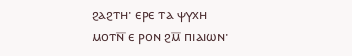ϩⲁϩⲧⲏ· ⲉⲣⲉ ⲧⲁ ⲯⲩⲭⲏ ⲙⲟⲧⲛ̅ ⲉ ⲣⲟⲛ ϩⲙ̅ ⲡⲓⲁⲓⲱⲛ·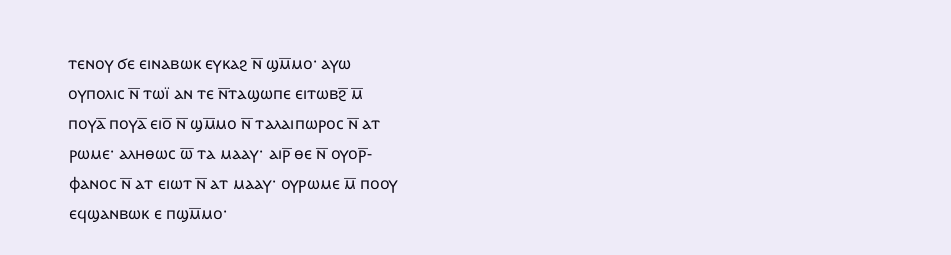ⲧⲉⲛⲟⲩ ϭⲉ ⲉⲓⲛⲁⲃⲱⲕ ⲉⲩⲕⲁϩ ⲛ̅ ϣⲙ̅ⲙⲟ· ⲁⲩⲱ
ⲟⲩⲡⲟⲗⲓⲥ ⲛ̅ ⲧⲱⲓ̈ ⲁⲛ ⲧⲉ ⲛ̅ⲧⲁϣⲱⲡⲉ ⲉⲓⲧⲱⲃϩ̅ ⲙ̅
ⲡⲟⲩⲁ̅ ⲡⲟⲩⲁ̅ ⲉⲓⲟ̅ ⲛ̅ ϣⲙ̅ⲙⲟ ⲛ̅ ⲧⲁⲗⲁⲓⲡⲱⲣⲟⲥ ⲛ̅ ⲁⲧ
ⲣⲱⲙⲉ· ⲁⲗⲏⲑⲱⲥ ⲱ̅ ⲧⲁ ⲙⲁⲁⲩ· ⲁⲓⲣ̅ ⲑⲉ ⲛ̅ ⲟⲩⲟⲣ̅‐
ⲫⲁⲛⲟⲥ ⲛ̅ ⲁⲧ ⲉⲓⲱⲧ ⲛ̅ ⲁⲧ ⲙⲁⲁⲩ· ⲟⲩⲣⲱⲙⲉ ⲙ̅ ⲡⲟⲟⲩ
ⲉϥϣⲁⲛⲃⲱⲕ ⲉ ⲡϣⲙ̅ⲙⲟ·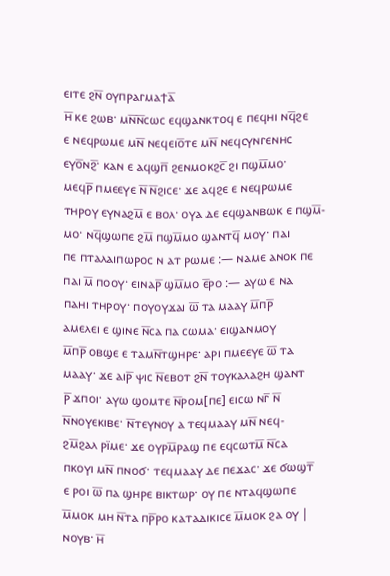ⲉⲓⲧⲉ ϩⲛ̅ ⲟⲩⲡⲣⲁⲅⲙⲁϯⲁ̅
ⲏ̅ ⲕⲉ ϩⲱⲃ· ⲙⲛ̅ⲛ̅ⲥⲱⲥ ⲉϥϣⲁⲛⲕⲧⲟϥ ⲉ ⲡⲉϥⲏⲓ ⲛϥ̅ϩⲉ
ⲉ ⲛⲉϥⲣⲱⲙⲉ ⲙⲛ̅ ⲛⲉϥⲉⲓⲟ̅ⲧⲉ ⲙⲛ̅ ⲛⲉϥⲥⲩⲛⲅⲉⲛⲏⲥ
ⲉⲩⲟ̅ⲛϩ̅· ⲕⲁⲛ ⲉ ⲁϥϣⲡ̅ ϩⲉⲛⲙⲟⲕϩⲥ̅ ϩⲓ ⲡϣⲙ̅ⲙⲟ·
ⲙⲉϥⲣ̅ ⲡⲙⲉⲉⲩⲉ ⲛ̅ ⲛ̅ϩⲓⲥⲉ· ϫⲉ ⲁϥϩⲉ ⲉ ⲛⲉϥⲣⲱⲙⲉ
ⲧⲏⲣⲟⲩ ⲉⲩⲛⲁϩⲙ̅ ⲉ ⲃⲟⲗ· ⲟⲩⲁ ⲇⲉ ⲉϥϣⲁⲛⲃⲱⲕ ⲉ ⲡϣⲙ̅‐
ⲙⲟ· ⲛϥ̅ϣⲱⲡⲉ ϩⲙ̅ ⲡϣⲙ̅ⲙⲟ ϣⲁⲛⲧϥ̅ ⲙⲟⲩ· ⲡⲁⲓ
ⲡⲉ ⲡⲧⲁⲗⲁⲓⲡⲱⲣⲟⲥ ⲛ ⲁⲧ ⲣⲱⲙⲉ :— ⲛⲁⲙⲉ ⲁⲛⲟⲕ ⲡⲉ
ⲡⲁⲓ ⲙ̅ ⲡⲟⲟⲩ· ⲉⲓⲛⲁⲣ̅ ϣⲙ̅ⲙⲟ ⲉ̅ⲣⲟ :— ⲁⲩⲱ ⲉ ⲛⲁ
ⲡⲁⲏⲓ ⲧⲏⲣⲟⲩ· ⲡⲟⲩⲟⲩϫⲁⲓ ⲱ̅ ⲧⲁ ⲙⲁⲁⲩ ⲙ̅ⲡⲣ̅
ⲁⲙⲉⲗⲉⲓ ⲉ ϣⲓⲛⲉ ⲛ̅ⲥⲁ ⲡⲁ ⲥⲱⲙⲁ· ⲉⲓϣⲁⲛⲙⲟⲩ
ⲙ̅ⲡⲣ̅ ⲟⲃϣⲉ ⲉ ⲧⲁⲙⲛ̅ⲧϣⲏⲣⲉ· ⲁⲣⲓ ⲡⲙⲉⲉⲩⲉ ⲱ̅ ⲧⲁ
ⲙⲁⲁⲩ· ϫⲉ ⲁⲓⲣ̅ ⲯⲓⲥ ⲛ̅ⲉⲃⲟⲧ ϩⲛ̅ ⲧⲟⲩⲕⲁⲗⲁϩⲏ ϣⲁⲛⲧ
ⲣ̅ ϫⲡⲟⲓ· ⲁⲩⲱ ϣⲟⲙⲧⲉ ⲛ̅ⲣⲟⲙ[ⲡⲉ] ⲉⲓⲥⲱ ⲛⲅ̅ ⲛ̅
ⲛ̅ⲛⲟⲩⲉⲕⲓⲃⲉ· ⲛ̅ⲧⲉⲩⲛⲟⲩ ⲁ ⲧⲉϥⲙⲁⲁⲩ ⲙⲛ̅ ⲛⲉϥ‐
ϩⲙ̅ϩⲁⲗ ⲣⲓ̈ⲙⲉ· ϫⲉ ⲟⲩⲣⲙ̅ⲣⲁϣ ⲡⲉ ⲉϥⲥⲱⲧⲙ̅ ⲛ̅ⲥⲁ
ⲡⲕⲟⲩⲓ ⲙⲛ̅ ⲡⲛⲟϭ· ⲧⲉϥⲙⲁⲁⲩ ⲇⲉ ⲡⲉϫⲁⲥ· ϫⲉ ϭⲱϣⲧ̅
ⲉ ⲣⲟⲓ ⲱ̅ ⲡⲁ ϣⲏⲣⲉ ⲃⲓⲕⲧⲱⲣ· ⲟⲩ ⲡⲉ ⲛⲧⲁϥϣⲱⲡⲉ
ⲙ̅ⲙⲟⲕ ⲙⲏ ⲛ̅ⲧⲁ ⲡⲣ̅ⲣⲟ ⲕⲁⲧⲁⲇⲓⲕⲓⲥⲉ ⲙ̅ⲙⲟⲕ ϩⲁ ⲟⲩ |
ⲛⲟⲩⲃ· ⲏ̅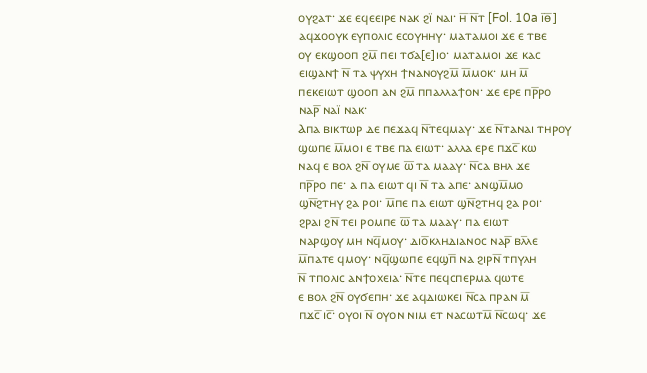ⲟⲩϩⲁⲧ· ϫⲉ ⲉϥⲉⲉⲓⲣⲉ ⲛⲁⲕ ϩⲓ̈ ⲛⲁⲓ· ⲏ̅ ⲛ̅ⲧ [Fol. 10a ⲓ̅ⲑ̅]
ⲁϥϫⲟⲟⲩⲕ ⲉⲩⲡⲟⲗⲓⲥ ⲉⲥⲟⲩⲏⲏⲩ· ⲙⲁⲧⲁⲙⲟⲓ ϫⲉ ⲉ ⲧⲃⲉ
ⲟⲩ ⲉⲕϣⲟⲟⲡ ϩⲙ̅ ⲡⲉⲓ ⲧϭⲁ[ⲉ]ⲓⲟ· ⲙⲁⲧⲁⲙⲟⲓ ϫⲉ ⲕⲁⲥ
ⲉⲓϣⲁⲛϯ ⲛ̅ ⲧⲁ ⲯⲩⲭⲏ ϯⲛⲁⲛⲟⲩϩⲙ̅ ⲙ̅ⲙⲟⲕ· ⲙⲏ ⲙ̅
ⲡⲉⲕⲉⲓⲱⲧ ϣⲟⲟⲡ ⲁⲛ ϩⲙ̅ ⲡⲡⲁⲗⲗⲁϯⲟⲛ· ϫⲉ ⲉⲣⲉ ⲡⲣ̅ⲣⲟ
ⲛⲁⲣ̅ ⲛⲁⲓ̈ ⲛⲁⲕ·
Ⲁⲡⲁ ⲃⲓⲕⲧⲱⲣ ⲇⲉ ⲡⲉϫⲁϥ ⲛ̅ⲧⲉϥⲙⲁⲩ· ϫⲉ ⲛ̅ⲧⲁⲛⲁⲓ ⲧⲏⲣⲟⲩ
ϣⲱⲡⲉ ⲙ̅ⲙⲟⲓ ⲉ ⲧⲃⲉ ⲡⲁ ⲉⲓⲱⲧ· ⲁⲗⲗⲁ ⲉⲣⲉ ⲡϫⲥ̅ ⲕⲱ
ⲛⲁϥ ⲉ ⲃⲟⲗ ϩⲛ̅ ⲟⲩⲙⲉ ⲱ̅ ⲧⲁ ⲙⲁⲁⲩ· ⲛ̅ⲥⲁ ⲃⲏⲗ ϫⲉ
ⲡⲣ̅ⲣⲟ ⲡⲉ· ⲁ ⲡⲁ ⲉⲓⲱⲧ ϥⲓ ⲛ̅ ⲧⲁ ⲁⲡⲉ· ⲁⲛϣⲙ̅ⲙⲟ
ϣⲛ̅ϩⲧⲏⲩ ϩⲁ ⲣⲟⲓ· ⲙ̅ⲡⲉ ⲡⲁ ⲉⲓⲱⲧ ϣⲛ̅ϩⲧⲏϥ ϩⲁ ⲣⲟⲓ·
ϩⲣⲁⲓ ϩⲛ̅ ⲧⲉⲓ ⲣⲟⲙⲡⲉ ⲱ̅ ⲧⲁ ⲙⲁⲁⲩ· ⲡⲁ ⲉⲓⲱⲧ
ⲛⲁⲣϣⲟⲩ ⲙⲏ ⲛϥ̅ⲙⲟⲩ· ⲇⲓⲟ̅ⲕⲗⲏⲇⲓⲁⲛⲟⲥ ⲛⲁⲣ̅ ⲃⲗ̅ⲗⲉ
ⲙ̅ⲡⲁⲧⲉ ϥⲙⲟⲩ· ⲛϥ̅ϣⲱⲡⲉ ⲉϥϣⲡ̅ ⲛⲁ ϩⲓⲣⲛ̅ ⲧⲡⲩⲗⲏ
ⲛ̅ ⲧⲡⲟⲗⲓⲥ ⲁⲛϯⲟⲭⲉⲓⲁ· ⲛ̅ⲧⲉ ⲡⲉϥⲥⲡⲉⲣⲙⲁ ϥⲱⲧⲉ
ⲉ ⲃⲟⲗ ϩⲛ̅ ⲟⲩϭⲉⲡⲏ· ϫⲉ ⲁϥⲇⲓⲱⲕⲉⲓ ⲛ̅ⲥⲁ ⲡⲣⲁⲛ ⲙ̅
ⲡϫⲥ̅ ⲓⲥ̅· ⲟⲩⲟⲓ ⲛ̅ ⲟⲩⲟⲛ ⲛⲓⲙ ⲉⲧ ⲛⲁⲥⲱⲧⲙ̅ ⲛ̅ⲥⲱϥ· ϫⲉ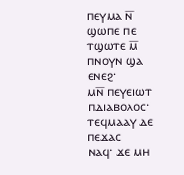ⲡⲉⲩⲙⲁ ⲛ̅ ϣⲱⲡⲉ ⲡⲉ ⲧϣⲱⲧⲉ ⲙ̅ ⲡⲛⲟⲩⲛ ϣⲁ ⲉⲛⲉϩ·
ⲙⲛ̅ ⲡⲉⲩⲉⲓⲱⲧ ⲡⲇⲓⲁⲃⲟⲗⲟⲥ· ⲧⲉϥⲙⲁⲁⲩ ⲇⲉ ⲡⲉϫⲁⲥ
ⲛⲁϥ· ϫⲉ ⲙⲏ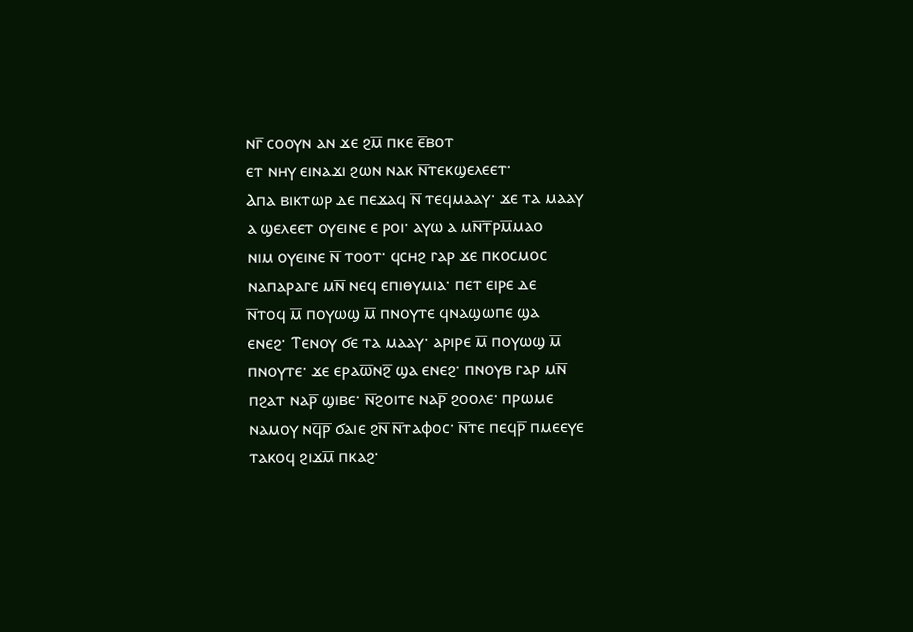ⲛⲅ̅ ⲥⲟⲟⲩⲛ ⲁⲛ ϫⲉ ϩⲙ̅ ⲡⲕⲉ ⲉ̅ⲃⲟⲧ
ⲉⲧ ⲛⲏⲩ ⲉⲓⲛⲁϫⲓ ϩⲱⲛ ⲛⲁⲕ ⲛ̅ⲧⲉⲕϣⲉⲗⲉⲉⲧ·
Ⲁⲡⲁ ⲃⲓⲕⲧⲱⲣ ⲇⲉ ⲡⲉϫⲁϥ ⲛ̅ ⲧⲉϥⲙⲁⲁⲩ· ϫⲉ ⲧⲁ ⲙⲁⲁⲩ
ⲁ ϣⲉⲗⲉⲉⲧ ⲟⲩⲉⲓⲛⲉ ⲉ ⲣⲟⲓ· ⲁⲩⲱ ⲁ ⲙⲛ̅ⲧ̅ⲣⲙ̅ⲙⲁⲟ
ⲛⲓⲙ ⲟⲩⲉⲓⲛⲉ ⲛ̅ ⲧⲟⲟⲧ· ϥⲥⲏϩ ⲅⲁⲣ ϫⲉ ⲡⲕⲟⲥⲙⲟⲥ
ⲛⲁⲡⲁⲣⲁⲅⲉ ⲙⲛ̅ ⲛⲉϥ ⲉⲡⲓⲑⲩⲙⲓⲁ· ⲡⲉⲧ ⲉⲓⲣⲉ ⲇⲉ
ⲛ̅ⲧⲟϥ ⲙ̅ ⲡⲟⲩⲱϣ ⲙ̅ ⲡⲛⲟⲩⲧⲉ ϥⲛⲁϣⲱⲡⲉ ϣⲁ
ⲉⲛⲉϩ· Ⲧⲉⲛⲟⲩ ϭⲉ ⲧⲁ ⲙⲁⲁⲩ· ⲁⲣⲓⲣⲉ ⲙ̅ ⲡⲟⲩⲱϣ ⲙ̅
ⲡⲛⲟⲩⲧⲉ· ϫⲉ ⲉⲣⲁⲱ̅ⲛϩ̅ ϣⲁ ⲉⲛⲉϩ· ⲡⲛⲟⲩⲃ ⲅⲁⲣ ⲙⲛ̅
ⲡϩⲁⲧ ⲛⲁⲣ̅ ϣⲓⲃⲉ· ⲛ̅ϩⲟⲓⲧⲉ ⲛⲁⲣ̅ ϩⲟⲟⲗⲉ· ⲡⲣⲱⲙⲉ
ⲛⲁⲙⲟⲩ ⲛϥ̅ⲣ̅ ϭⲁⲓⲉ ϩⲛ̅ ⲛ̅ⲧⲁⲫⲟⲥ· ⲛ̅ⲧⲉ ⲡⲉϥⲣ̅ ⲡⲙⲉⲉⲩⲉ
ⲧⲁⲕⲟϥ ϩⲓϫⲙ̅ ⲡⲕⲁϩ·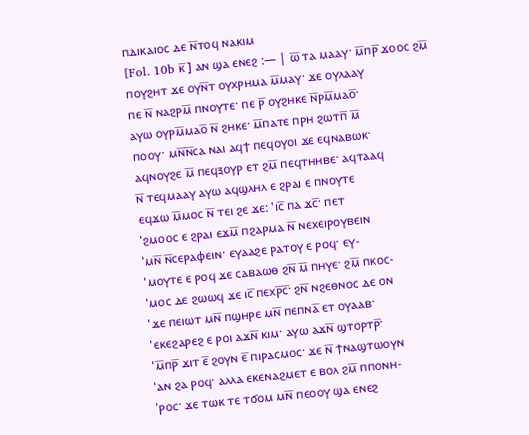ⲡⲇⲓⲕⲁⲓⲟⲥ ⲇⲉ ⲛ̅ⲧⲟϥ ⲛⲁⲕⲓⲙ
[Fol. 10b ⲕ̅] ⲁⲛ ϣⲁ ⲉⲛⲉϩ :— | ⲱ̅ ⲧⲁ ⲙⲁⲁⲩ· ⲙ̅ⲡⲣ̅ ϫⲟⲟⲥ ϩⲙ̅
ⲡⲟⲩϩⲏⲧ ϫⲉ ⲟⲩⲛ̅ⲧ ⲟⲩⲭⲣⲏⲙⲁ ⲙ̅ⲙⲁⲩ· ϫⲉ ⲟⲩⲗⲁⲁⲩ
ⲡⲉ ⲛ̅ ⲛⲁϩⲣⲙ̅ ⲡⲛⲟⲩⲧⲉ· ⲡⲉ ⲣ̅ ⲟⲩϩⲏⲕⲉ ⲛ̅ⲣⲙ̅ⲙⲁⲟ̅·
ⲁⲩⲱ ⲟⲩⲣⲙ̅ⲙⲁⲟ̅ ⲛ̅ ϩⲏⲕⲉ· ⲙ̅ⲡⲁⲧⲉ ⲡⲣⲏ ϩⲱⲧⲡ̅ ⲙ̅
ⲡⲟⲟⲩ· ⲙⲛ̅ⲛ̅ⲥⲁ ⲛⲁⲓ ⲁϥϯ ⲡⲉϥⲟⲩⲟⲓ ϫⲉ ⲉϥⲛⲁⲃⲱⲕ·
ⲁϥⲛⲟⲩϩⲉ ⲙ̅ ⲡⲉϥⲝⲟⲩⲣ ⲉⲧ ϩⲙ̅ ⲡⲉϥⲧⲏⲏⲃⲉ· ⲁϥⲧⲁⲁϥ
ⲛ̅ ⲧⲉϥⲙⲁⲁⲩ ⲁⲩⲱ ⲁϥϣⲗⲏⲗ ⲉ ϩⲣⲁⲓ ⲉ ⲡⲛⲟⲩⲧⲉ
ⲉϥϫⲱ ⲙ̅ⲙⲟⲥ ⲛ̅ ⲧⲉⲓ ϩⲉ ϫⲉ: 'ⲓⲥ̅ ⲡⲁ ϫⲥ̅· ⲡⲉⲧ
'ϩⲙⲟⲟⲥ ⲉ ϩⲣⲁⲓ ⲉϫⲙ̅ ⲡϩⲁⲣⲙⲁ ⲛ̅ ⲛⲉⲭⲉⲓⲣⲟⲩⲃⲉⲓⲛ
'ⲙⲛ̅ ⲛ̅ⲥⲉⲣⲁⲫⲉⲓⲛ· ⲉⲩⲁⲁϩⲉ ⲣⲁⲧⲟⲩ ⲉ ⲣⲟϥ· ⲉⲩ‐
'ⲙⲟⲩⲧⲉ ⲉ ⲣⲟϥ ϫⲉ ⲥⲁⲃⲁⲱⲑ ϩⲛ̅ ⲙ̅ ⲡⲏⲩⲉ· ϩⲙ̅ ⲡⲕⲟⲥ‐
'ⲙⲟⲥ ⲇⲉ ϩⲱⲱϥ ϫⲉ ⲓⲥ̅ ⲡⲉⲭⲣ̅ⲥ̅· ϩⲛ̅ ⲛϩⲉⲑⲛⲟⲥ ⲇⲉ ⲟⲛ
'ϫⲉ ⲡⲉⲓⲱⲧ ⲙⲛ̅ ⲡϣⲏⲣⲉ ⲙⲛ̅ ⲡⲉⲡⲛⲁ̅ ⲉⲧ ⲟⲩⲁⲁⲃ·
'ⲉⲕⲉϩⲁⲣⲉϩ ⲉ ⲣⲟⲓ ⲁϫⲛ̅ ⲕⲓⲙ· ⲁⲩⲱ ⲁϫⲛ̅ ϣⲧⲟⲣⲧⲣ̅·
'ⲙ̅ⲡⲣ̅ ϫⲓⲧ ⲉ̅ ϩⲟⲩⲛ ⲉ̅ ⲡⲓⲣⲁⲥⲙⲟⲥ· ϫⲉ ⲛ̅ ϯⲛⲁϣⲧⲱⲟⲩⲛ
'ⲁⲛ ϩⲁ ⲣⲟϥ· ⲁⲗⲗⲁ ⲉⲕⲉⲛⲁϩⲙⲉⲧ ⲉ ⲃⲟⲗ ϩⲙ̅ ⲡⲡⲟⲛⲏ‐
'ⲣⲟⲥ· ϫⲉ ⲧⲱⲕ ⲧⲉ ⲧϭⲟⲙ ⲙⲛ̅ ⲡⲉⲟⲟⲩ ϣⲁ ⲉⲛⲉϩ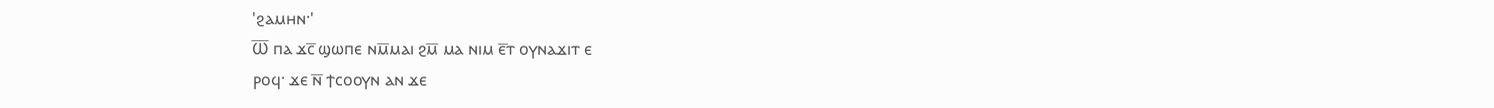'ϩⲁⲙⲏⲛ·'
Ⲱ̅ ⲡⲁ ϫⲥ̅ ϣⲱⲡⲉ ⲛⲙ̅ⲙⲁⲓ ϩⲙ̅ ⲙⲁ ⲛⲓⲙ ⲉ̅ⲧ ⲟⲩⲛⲁϫⲓⲧ ⲉ
ⲣⲟϥ· ϫⲉ ⲛ̅ ϯⲥⲟⲟⲩⲛ ⲁⲛ ϫⲉ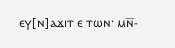ⲉⲩ[ⲛ]ⲁϫⲓⲧ ⲉ ⲧⲱⲛ· ⲙⲛ̅‐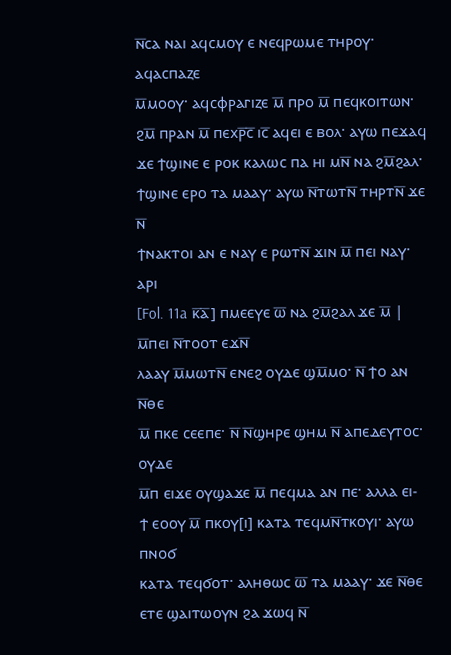ⲛ̅ⲥⲁ ⲛⲁⲓ ⲁϥⲥⲙⲟⲩ ⲉ ⲛⲉϥⲣⲱⲙⲉ ⲧⲏⲣⲟⲩ· ⲁϥⲁⲥⲡⲁⲍⲉ
ⲙ̅ⲙⲟⲟⲩ· ⲁϥⲥⲫⲣⲁⲅⲓⲍⲉ ⲙ̅ ⲡⲣⲟ ⲙ̅ ⲡⲉϥⲕⲟⲓⲧⲱⲛ·
ϩⲙ̅ ⲡⲣⲁⲛ ⲙ̅ ⲡⲉⲭⲣ̅ⲥ̅ ⲓⲥ̅ ⲁϥⲉⲓ ⲉ ⲃⲟⲗ· ⲁⲩⲱ ⲡⲉϫⲁϥ
ϫⲉ ϯϣⲓⲛⲉ ⲉ ⲣⲟⲕ ⲕⲁⲗⲱⲥ ⲡⲁ ⲏⲓ ⲙⲛ̅ ⲛⲁ ϩⲙ̅ϩⲁⲗ·
ϯϣⲓⲛⲉ ⲉⲣⲟ ⲧⲁ ⲙⲁⲁⲩ· ⲁⲩⲱ ⲛ̅ⲧⲱⲧⲛ̅ ⲧⲏⲣⲧⲛ̅ ϫⲉ ⲛ̅
ϯⲛⲁⲕⲧⲟⲓ ⲁⲛ ⲉ ⲛⲁⲩ ⲉ ⲣⲱⲧⲛ̅ ϫⲓⲛ ⲙ̅ ⲡⲉⲓ ⲛⲁⲩ· ⲁⲣⲓ
[Fol. 11a ⲕ̅ⲁ̅] ⲡⲙⲉⲉⲩⲉ ⲱ̅ ⲛⲁ ϩⲙ̅ϩⲁⲗ ϫⲉ ⲙ̅ | ⲙ̅ⲡⲉⲓ ⲛ̅ⲧⲟⲟⲧ ⲉϫⲛ̅
ⲗⲁⲁⲩ ⲙ̅ⲙⲱⲧⲛ̅ ⲉⲛⲉϩ ⲟⲩⲇⲉ ϣⲙ̅ⲙⲟ· ⲛ̅ ϯⲟ ⲁⲛ ⲛ̅ⲑⲉ
ⲙ̅ ⲡⲕⲉ ⲥⲉⲉⲡⲉ· ⲛ̅ ⲛ̅ϣⲏⲣⲉ ϣⲏⲙ ⲛ̅ ⲁⲡⲉⲇⲉⲩⲧⲟⲥ· ⲟⲩⲇⲉ
ⲙ̅ⲡ ⲉⲓϫⲉ ⲟⲩϣⲁϫⲉ ⲙ̅ ⲡⲉϥⲙⲁ ⲁⲛ ⲡⲉ· ⲁⲗⲗⲁ ⲉⲓ‐
ϯ ⲉⲟⲟⲩ ⲙ̅ ⲡⲕⲟⲩ[ⲓ] ⲕⲁⲧⲁ ⲧⲉϥⲙⲛ̅ⲧⲕⲟⲩⲓ· ⲁⲩⲱ ⲡⲛⲟϭ
ⲕⲁⲧⲁ ⲧⲉϥϭⲟⲧ· ⲁⲗⲏⲑⲱⲥ ⲱ̅ ⲧⲁ ⲙⲁⲁⲩ· ϫⲉ ⲛ̅ⲑⲉ
ⲉⲧⲉ ϣⲁⲓⲧⲱⲟⲩⲛ ϩⲁ ϫⲱϥ ⲛ̅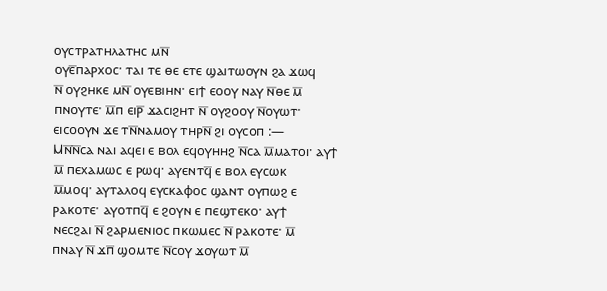ⲟⲩⲥⲧⲣⲁⲧⲏⲗⲁⲧⲏⲥ ⲙⲛ̅
ⲟⲩⲉ̅ⲡⲁⲣⲭⲟⲥ· ⲧⲁⲓ ⲧⲉ ⲑⲉ ⲉⲧⲉ ϣⲁⲓⲧⲱⲟⲩⲛ ϩⲁ ϫⲱϥ
ⲛ̅ ⲟⲩϩⲏⲕⲉ ⲙⲛ̅ ⲟⲩⲉⲃⲓⲏⲛ· ⲉⲓϯ ⲉⲟⲟⲩ ⲛⲁⲩ ⲛ̅ⲑⲉ ⲙ̅
ⲡⲛⲟⲩⲧⲉ· ⲙ̅ⲡ ⲉⲓⲣ̅ ϫⲁⲥⲓϩⲏⲧ ⲛ̅ ⲟⲩϩⲟⲟⲩ ⲛ̅ⲟⲩⲱⲧ·
ⲉⲓⲥⲟⲟⲩⲛ ϫⲉ ⲧⲛ̅ⲛⲁⲙⲟⲩ ⲧⲏⲣⲛ̅ ϩⲓ ⲟⲩⲥⲟⲡ :—
Ⲙⲛ̅ⲛ̅ⲥⲁ ⲛⲁⲓ ⲁϥⲉⲓ ⲉ ⲃⲟⲗ ⲉϥⲟⲩⲏⲏϩ ⲛ̅ⲥⲁ ⲙ̅ⲙⲁⲧⲟⲓ· ⲁⲩϯ
ⲙ̅ ⲡⲉⲭⲁⲙⲱⲥ ⲉ ⲣⲱϥ· ⲁⲩⲉⲛⲧϥ̅ ⲉ ⲃⲟⲗ ⲉⲩⲥⲱⲕ
ⲙ̅ⲙⲟϥ· ⲁⲩⲧⲁⲗⲟϥ ⲉⲩⲥⲕⲁⲫⲟⲥ ϣⲁⲛⲧ ⲟⲩⲡⲱϩ ⲉ
ⲣⲁⲕⲟⲧⲉ· ⲁⲩⲟⲧⲡϥ̅ ⲉ ϩⲟⲩⲛ ⲉ ⲡⲉϣⲧⲉⲕⲟ· ⲁⲩϯ
ⲛⲉⲥϩⲁⲓ ⲛ̅ ϩⲁⲣⲙⲉⲛⲓⲟⲥ ⲡⲕⲱⲙⲉⲥ ⲛ̅ ⲣⲁⲕⲟⲧⲉ· ⲙ̅
ⲡⲛⲁⲩ ⲛ̅ ϫⲡ̅ ϣⲟⲙⲧⲉ ⲛ̅ⲥⲟⲩ ϫⲟⲩⲱⲧ ⲙ̅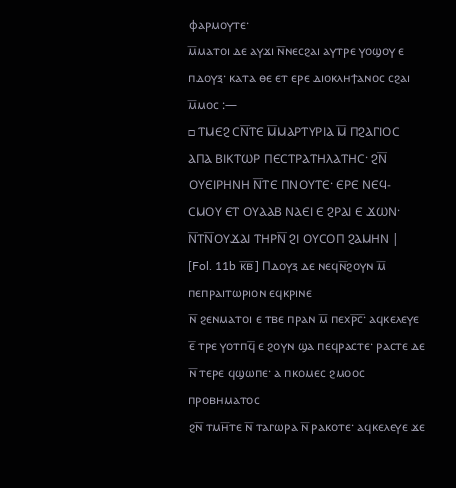ⲫⲁⲣⲙⲟⲩⲧⲉ·
ⲙ̅ⲙⲁⲧⲟⲓ ⲇⲉ ⲁⲩϫⲓ ⲛ̅ⲛⲉⲥϩⲁⲓ ⲁⲩⲧⲣⲉ ⲩⲟϣⲟⲩ ⲉ
ⲡⲇⲟⲩⲝ· ⲕⲁⲧⲁ ⲑⲉ ⲉⲧ ⲉⲣⲉ ⲇⲓⲟⲕⲗⲏϯⲁⲛⲟⲥ ⲥϩⲁⲓ
ⲙ̅ⲙⲟⲥ :—
□ ⲦⲘⲈϨ ⲤⲚ̅ⲦⲈ Ⲙ̅ⲘⲀⲢⲦⲨⲢⲒⲀ Ⲙ̅ ⲠϨⲀⲄⲒⲞⲤ
ⲀⲠⲀ ⲂⲒⲔⲦⲰⲢ ⲠⲈⲤⲦⲢⲀⲦⲎⲖⲀⲦⲎⲤ· ϨⲚ̅
ⲞⲨⲈⲒⲢⲎⲚⲎ Ⲛ̅ⲦⲈ ⲠⲚⲞⲨⲦⲈ· ⲈⲢⲈ ⲚⲈϤ‐
ⲤⲘⲞⲨ ⲈⲦ ⲞⲨⲀⲀⲂ ⲚⲀⲈⲒ Ⲉ ϨⲢⲀⲒ Ⲉ ϪⲰⲚ·
Ⲛ̅ⲦⲚ̅ⲞⲨϪⲀⲒ ⲦⲎⲢⲚ̅ ϨⲒ ⲞⲨⲤⲞⲠ ϨⲀⲘⲎⲚ |
[Fol. 11b ⲕ̅ⲃ̅] Ⲡⲇⲟⲩⲝ ⲇⲉ ⲛⲉϥⲛ̅ϩⲟⲩⲛ ⲙ̅ ⲡⲉⲡⲣⲁⲓⲧⲱⲣⲓⲟⲛ ⲉϥⲕⲣⲓⲛⲉ
ⲛ̅ ϩⲉⲛⲙⲁⲧⲟⲓ ⲉ ⲧⲃⲉ ⲡⲣⲁⲛ ⲙ̅ ⲡⲉⲭⲣ̅ⲥ̅· ⲁϥⲕⲉⲗⲉⲩⲉ
ⲉ̅ ⲧⲣⲉ ⲩⲟⲧⲡϥ̅ ⲉ ϩⲟⲩⲛ ϣⲁ ⲡⲉϥⲣⲁⲥⲧⲉ· ⲣⲁⲥⲧⲉ ⲇⲉ
ⲛ̅ ⲧⲉⲣⲉ ϥϣⲱⲡⲉ· ⲁ ⲡⲕⲟⲙⲉⲥ ϩⲙⲟⲟⲥ ⲡⲣⲟⲃⲏⲙⲁⲧⲟⲥ
ϩⲛ̅ ⲧⲙⲏ̅ⲧⲉ ⲛ̅ ⲧⲁⲅⲱⲣⲁ ⲛ̅ ⲣⲁⲕⲟⲧⲉ· ⲁϥⲕⲉⲗⲉⲩⲉ ϫⲉ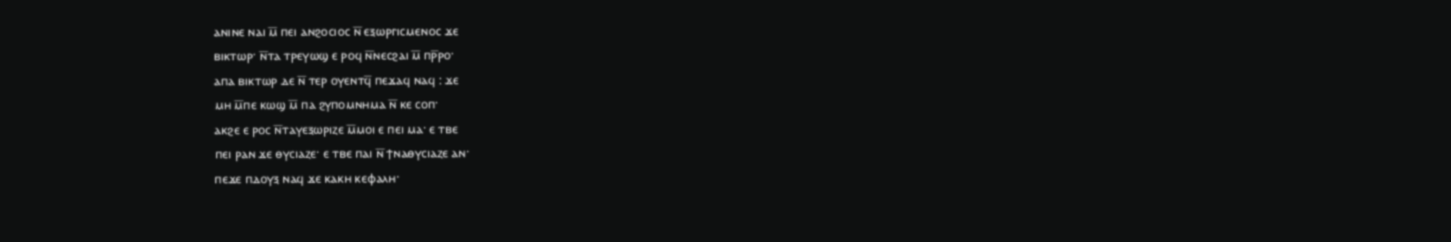ⲁⲛⲓⲛⲉ ⲛⲁⲓ ⲙ̅ ⲡⲉⲓ ⲁⲛϩⲟⲥⲓⲟⲥ ⲛ̅ ⲉⲝⲱⲣⲅⲓⲥⲙⲉⲛⲟⲥ ϫⲉ
ⲃⲓⲕⲧⲱⲣ· ⲛ̅ⲧⲁ ⲧⲣⲉⲩⲱϣ ⲉ ⲣⲟϥ ⲛ̅ⲛⲉⲥϩⲁⲓ ⲙ̅ ⲡⲣ̅ⲣⲟ·
ⲁⲡⲁ ⲃⲓⲕⲧⲱⲣ ⲇⲉ ⲛ̅ ⲧⲉⲣ ⲟⲩⲉⲛⲧϥ̅ ⲡⲉϫⲁϥ ⲛⲁϥ : ϫⲉ
ⲙⲏ ⲙ̅ⲡⲉ ⲕⲱϣ ⲙ̅ ⲡⲁ ϩⲩⲡⲟⲙⲛⲏⲙⲁ ⲛ̅ ⲕⲉ ⲥⲟⲡ·
ⲁⲕϩⲉ ⲉ ⲣⲟⲥ ⲛ̅ⲧⲁⲩⲉⲝⲱⲣⲓⲍⲉ ⲙ̅ⲙⲟⲓ ⲉ ⲡⲉⲓ ⲙⲁ· ⲉ ⲧⲃⲉ
ⲡⲉⲓ ⲣⲁⲛ ϫⲉ ⲑⲩⲥⲓⲁⲍⲉ· ⲉ ⲧⲃⲉ ⲡⲁⲓ ⲛ̅ ϯⲛⲁⲑⲩⲥⲓⲁⲍⲉ ⲁⲛ·
ⲡⲉϫⲉ ⲡⲇⲟⲩⲝ ⲛⲁϥ ϫⲉ ⲕⲁⲕⲏ ⲕⲉⲫⲁⲗⲏ·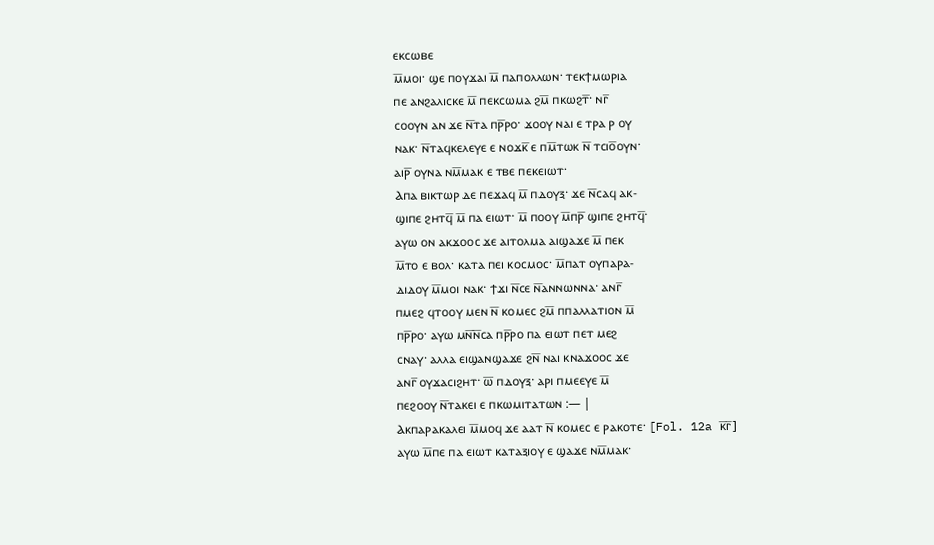ⲉⲕⲥⲱⲃⲉ
ⲙ̅ⲙⲟⲓ· ϣⲉ ⲡⲟⲩϫⲁⲓ ⲙ̅ ⲡⲁⲡⲟⲗⲗⲱⲛ· ⲧⲉⲕϯⲙⲱⲣⲓⲁ
ⲡⲉ ⲁⲛϩⲁⲗⲓⲥⲕⲉ ⲙ̅ ⲡⲉⲕⲥⲱⲙⲁ ϩⲙ̅ ⲡⲕⲱϩⲧ̅· ⲛⲅ̅
ⲥⲟⲟⲩⲛ ⲁⲛ ϫⲉ ⲛ̅ⲧⲁ ⲡⲣ̅ⲣⲟ· ϫⲟⲟⲩ ⲛⲁⲓ ⲉ ⲧⲣⲁ ⲣ ⲟⲩ
ⲛⲁⲕ· ⲛ̅ⲧⲁϥⲕⲉⲗⲉⲩⲉ ⲉ ⲛⲟϫⲕ̅ ⲉ ⲡⲙ̅ⲧⲱⲕ ⲛ̅ ⲧⲥⲓⲟ̅ⲟⲩⲛ·
ⲁⲓⲣ̅ ⲟⲩⲛⲁ ⲛⲙ̅ⲙⲁⲕ ⲉ ⲧⲃⲉ ⲡⲉⲕⲉⲓⲱⲧ·
Ⲁⲡⲁ ⲃⲓⲕⲧⲱⲣ ⲇⲉ ⲡⲉϫⲁϥ ⲙ̅ ⲡⲇⲟⲩⲝ· ϫⲉ ⲛ̅ⲥⲁϥ ⲁⲕ‐
ϣⲓⲡⲉ ϩⲏⲧϥ̅ ⲙ̅ ⲡⲁ ⲉⲓⲱⲧ· ⲙ̅ ⲡⲟⲟⲩ ⲙ̅ⲡⲣ̅ ϣⲓⲡⲉ ϩⲏⲧϥ̅·
ⲁⲩⲱ ⲟⲛ ⲁⲕϫⲟⲟⲥ ϫⲉ ⲁⲓⲧⲟⲗⲙⲁ ⲁⲓϣⲁϫⲉ ⲙ̅ ⲡⲉⲕ
ⲙ̅ⲧⲟ ⲉ ⲃⲟⲗ· ⲕⲁⲧⲁ ⲡⲉⲓ ⲕⲟⲥⲙⲟⲥ· ⲙ̅ⲡⲁⲧ ⲟⲩⲡⲁⲣⲁ‐
ⲇⲓⲇⲟⲩ ⲙ̅ⲙⲟⲓ ⲛⲁⲕ· ϯϫⲓ ⲛ̅ⲥⲉ ⲛ̅ⲁⲛⲛⲱⲛⲛⲁ· ⲁⲛⲅ̅
ⲡⲙⲉϩ ϥⲧⲟⲟⲩ ⲙⲉⲛ ⲛ̅ ⲕⲟⲙⲉⲥ ϩⲙ̅ ⲡⲡⲁⲗⲗⲁⲧⲓⲟⲛ ⲙ̅
ⲡⲣ̅ⲣⲟ· ⲁⲩⲱ ⲙⲛ̅ⲛ̅ⲥⲁ ⲡⲣ̅ⲣⲟ ⲡⲁ ⲉⲓⲱⲧ ⲡⲉⲧ ⲙⲉϩ
ⲥⲛⲁⲩ· ⲁⲗⲗⲁ ⲉⲓϣⲁⲛϣⲁϫⲉ ϩⲛ̅ ⲛⲁⲓ ⲕⲛⲁϫⲟⲟⲥ ϫⲉ
ⲁⲛⲅ̅ ⲟⲩϫⲁⲥⲓϩⲏⲧ· ⲱ̅ ⲡⲇⲟⲩⲝ· ⲁⲣⲓ ⲡⲙⲉⲉⲩⲉ ⲙ̅
ⲡⲉϩⲟⲟⲩ ⲛ̅ⲧⲁⲕⲉⲓ ⲉ ⲡⲕⲱⲙⲓⲧⲁⲧⲱⲛ :— |
Ⲁⲕⲡⲁⲣⲁⲕⲁⲗⲉⲓ ⲙ̅ⲙⲟϥ ϫⲉ ⲁⲁⲧ ⲛ̅ ⲕⲟⲙⲉⲥ ⲉ ⲣⲁⲕⲟⲧⲉ· [Fol. 12a ⲕ̅ⲅ̅]
ⲁⲩⲱ ⲙ̅ⲡⲉ ⲡⲁ ⲉⲓⲱⲧ ⲕⲁⲧⲁⲝⲓⲟⲩ ⲉ ϣⲁϫⲉ ⲛⲙ̅ⲙⲁⲕ·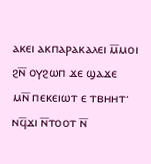ⲁⲕⲉⲓ ⲁⲕⲡⲁⲣⲁⲕⲁⲗⲉⲓ ⲙ̅ⲙⲟⲓ ϩⲛ̅ ⲟⲩϩⲱⲡ ϫⲉ ϣⲁϫⲉ
ⲙⲛ̅ ⲡⲉⲕⲉⲓⲱⲧ ⲉ ⲧⲃⲏⲏⲧ· ⲛϥ̅ϫⲓ ⲛ̅ⲧⲟⲟⲧ ⲛ̅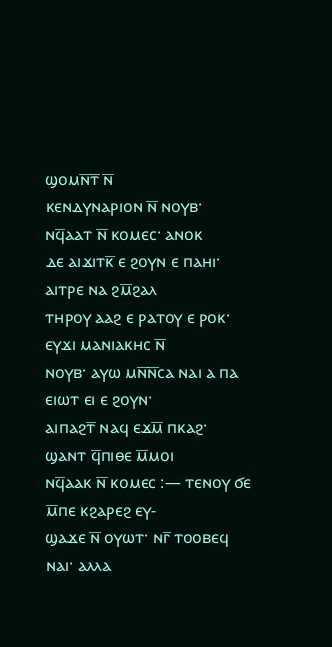ϣⲟⲙⲛ̅ⲧ̅ ⲛ̅
ⲕⲉⲛⲇⲩⲛⲁⲣⲓⲟⲛ ⲛ̅ ⲛⲟⲩⲃ· ⲛϥ̅ⲁⲁⲧ ⲛ̅ ⲕⲟⲙⲉⲥ· ⲁⲛⲟⲕ
ⲇⲉ ⲁⲓϫⲓⲧⲕ̅ ⲉ ϩⲟⲩⲛ ⲉ ⲡⲁⲏⲓ· ⲁⲓⲧⲣⲉ ⲛⲁ ϩⲙ̅ϩⲁⲗ
ⲧⲏⲣⲟⲩ ⲁⲁϩ ⲉ ⲣⲁⲧⲟⲩ ⲉ ⲣⲟⲕ· ⲉⲩϫⲓ ⲙⲁⲛⲓⲁⲕⲏⲥ ⲛ̅
ⲛⲟⲩⲃ· ⲁⲩⲱ ⲙⲛ̅ⲛ̅ⲥⲁ ⲛⲁⲓ ⲁ ⲡⲁ ⲉⲓⲱⲧ ⲉⲓ ⲉ ϩⲟⲩⲛ·
ⲁⲓⲡⲁϩⲧ̅ ⲛⲁϥ ⲉϫⲙ̅ ⲡⲕⲁϩ· ϣⲁⲛⲧ ϥ̅ⲡⲓⲑⲉ ⲙ̅ⲙⲟⲓ
ⲛϥ̅ⲁⲁⲕ ⲛ̅ ⲕⲟⲙⲉⲥ :— ⲧⲉⲛⲟⲩ ϭⲉ ⲙ̅ⲡⲉ ⲕϩⲁⲣⲉϩ ⲉⲩ‐
ϣⲁϫⲉ ⲛ̅ ⲟⲩⲱⲧ· ⲛⲅ̅ ⲧⲟⲟⲃⲉϥ ⲛⲁⲓ· ⲁⲗⲗⲁ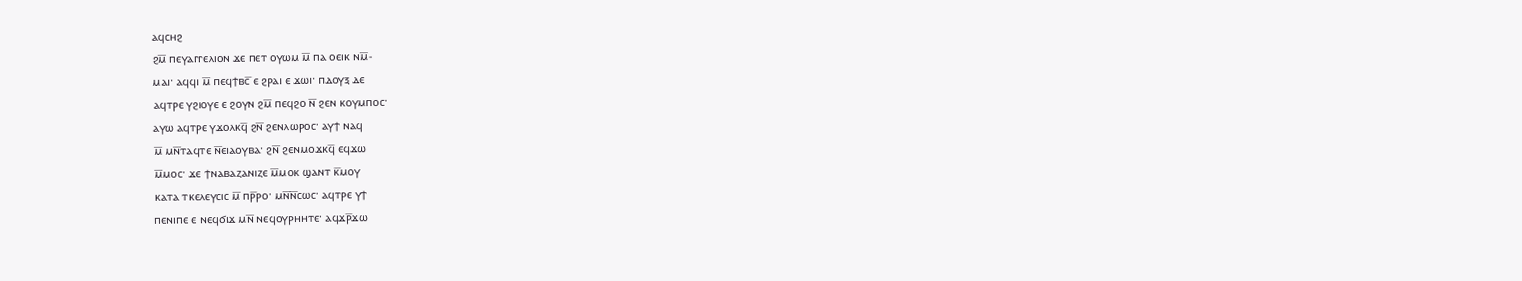ⲁϥⲥⲏϩ
ϩⲙ̅ ⲡⲉⲩⲁⲅⲅⲉⲗⲓⲟⲛ ϫⲉ ⲡⲉⲧ ⲟⲩⲱⲙ ⲙ̅ ⲡⲁ ⲟⲉⲓⲕ ⲛⲙ̅‐
ⲙⲁⲓ· ⲁϥϥⲓ ⲙ̅ ⲡⲉϥϯⲃⲥ̅ ⲉ ϩⲣⲁⲓ ⲉ ϫⲱⲓ· ⲡⲇⲟⲩⲝ ⲇⲉ
ⲁϥⲧⲣⲉ ⲩϩⲓⲟⲩⲉ ⲉ ϩⲟⲩⲛ ϩⲙ̅ ⲡⲉϥϩⲟ ⲛ̅ ϩⲉⲛ ⲕⲟⲩⲙⲡⲟⲥ·
ⲁⲩⲱ ⲁϥⲧⲣⲉ ⲩϫⲟⲗⲕϥ̅ ϩⲛ̅ ϩⲉⲛⲗⲱⲣⲟⲥ· ⲁⲩϯ ⲛⲁϥ
ⲙ̅ ⲙⲛ̅ⲧⲁϥⲧⲉ ⲛ̅ⲉⲓⲁⲟⲩⲃⲁ· ϩⲛ̅ ϩⲉⲛⲙⲟϫⲕϥ̅ ⲉϥϫⲱ
ⲙ̅ⲙⲟⲥ· ϫⲉ ϯⲛⲁⲃⲁⲍⲁⲛⲓⲍⲉ ⲙ̅ⲙⲟⲕ ϣⲁⲛⲧ ⲕ̅ⲙⲟⲩ
ⲕⲁⲧⲁ ⲧⲕⲉⲗⲉⲩⲥⲓⲥ ⲙ̅ ⲡⲣ̅ⲣⲟ· ⲙⲛ̅ⲛ̅ⲥⲱⲥ· ⲁϥⲧⲣⲉ ⲩϯ
ⲡⲉⲛⲓⲡⲉ ⲉ ⲛⲉϥϭⲓϫ ⲙⲛ̅ ⲛⲉϥⲟⲩⲣⲏⲏⲧⲉ· ⲁϥϫⲣ̅ϫⲱ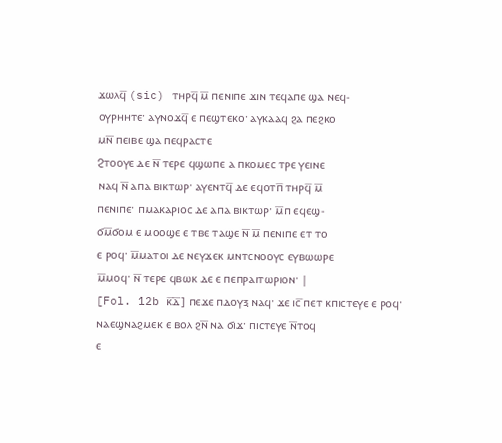ϫⲱⲗϥ̅ (sic) ⲧⲏⲣϥ̅ ⲙ̅ ⲡⲉⲛⲓⲡⲉ ϫⲓⲛ ⲧⲉϥⲁⲡⲉ ϣⲁ ⲛⲉϥ‐
ⲟⲩⲣⲏⲏⲧⲉ· ⲁⲩⲛⲟϫϥ̅ ⲉ ⲡⲉϣⲧⲉⲕⲟ· ⲁⲩⲕⲁⲁϥ ϩⲁ ⲡⲉϩⲕⲟ
ⲙⲛ̅ ⲡⲉⲓⲃⲉ ϣⲁ ⲡⲉϥⲣⲁⲥⲧⲉ
Ϩⲧⲟⲟⲩⲉ ⲇⲉ ⲛ̅ ⲧⲉⲣⲉ ϥϣⲱⲡⲉ ⲁ ⲡⲕⲟⲙⲉⲥ ⲧⲣⲉ ⲩⲉⲓⲛⲉ
ⲛⲁϥ ⲛ̅ ⲁⲡⲁ ⲃⲓⲕⲧⲱⲣ· ⲁⲩⲉⲛⲧϥ̅ ⲇⲉ ⲉϥⲟⲧⲡ̅ ⲧⲏⲣϥ̅ ⲙ̅
ⲡⲉⲛⲓⲡⲉ· ⲡⲙⲁⲕⲁⲣⲓⲟⲥ ⲇⲉ ⲁⲡⲁ ⲃⲓⲕⲧⲱⲣ· ⲙ̅ⲡ ⲉϥⲉϣ‐
ϭⲙ̅ϭⲟⲙ ⲉ ⲙⲟⲟϣⲉ ⲉ ⲧⲃⲉ ⲧⲁϣⲉ ⲛ̅ ⲙ̅ ⲡⲉⲛⲓⲡⲉ ⲉⲧ ⲧⲟ
ⲉ ⲣⲟϥ· ⲙ̅ⲙⲁⲧⲟⲓ ⲇⲉ ⲛⲉⲩϫⲉⲕ ⲙⲛⲧⲥⲛⲟⲟⲩⲥ ⲉⲩⲃⲱⲱⲣⲉ
ⲙ̅ⲙⲟϥ· ⲛ̅ ⲧⲉⲣⲉ ϥⲃⲱⲕ ⲇⲉ ⲉ ⲡⲉⲡⲣⲁⲓⲧⲱⲣⲓⲟⲛ· |
[Fol. 12b ⲕ̅ⲇ̅] ⲡⲉϫⲉ ⲡⲇⲟⲩⲝ ⲛⲁϥ· ϫⲉ ⲓⲥ̅ ⲡⲉⲧ ⲕⲡⲓⲥⲧⲉⲩⲉ ⲉ ⲣⲟϥ·
ⲛⲁⲉϣⲛⲁϩⲙⲉⲕ ⲉ ⲃⲟⲗ ϩⲛ̅ ⲛⲁ ϭⲓϫ· ⲡⲓⲥⲧⲉⲩⲉ ⲛ̅ⲧⲟϥ
ⲉ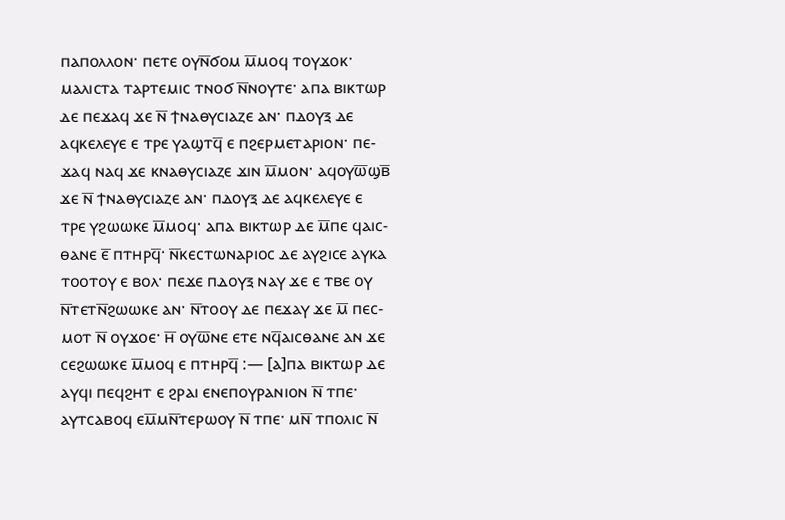ⲡⲁⲡⲟⲗⲗⲟⲛ· ⲡⲉⲧⲉ ⲟⲩⲛ̅ϭⲟⲙ ⲙ̅ⲙⲟϥ ⲧⲟⲩϫⲟⲕ·
ⲙⲁⲗⲓⲥⲧⲁ ⲧⲁⲣⲧⲉⲙⲓⲥ ⲧⲛⲟϭ ⲛ̅ⲛⲟⲩⲧⲉ· ⲁⲡⲁ ⲃⲓⲕⲧⲱⲣ
ⲇⲉ ⲡⲉϫⲁϥ ϫⲉ ⲛ̅ ϯⲛⲁⲑⲩⲥⲓⲁⲍⲉ ⲁⲛ· ⲡⲇⲟⲩⲝ ⲇⲉ
ⲁϥⲕⲉⲗⲉⲩⲉ ⲉ ⲧⲣⲉ ⲩⲁϣⲧϥ̅ ⲉ ⲡϩⲉⲣⲙⲉⲧⲁⲣⲓⲟⲛ· ⲡⲉ‐
ϫⲁϥ ⲛⲁϥ ϫⲉ ⲕⲛⲁⲑⲩⲥⲓⲁⲍⲉ ϫⲓⲛ ⲙ̅ⲙⲟⲛ· ⲁϥⲟⲩⲱ̅ϣⲃ̅
ϫⲉ ⲛ̅ ϯⲛⲁⲑⲩⲥⲓⲁⲍⲉ ⲁⲛ· ⲡⲇⲟⲩⲝ ⲇⲉ ⲁϥⲕⲉⲗⲉⲩⲉ ⲉ
ⲧⲣⲉ ⲩϩⲱⲱⲕⲉ ⲙ̅ⲙⲟϥ· ⲁⲡⲁ ⲃⲓⲕⲧⲱⲣ ⲇⲉ ⲙ̅ⲡⲉ ϥⲁⲓⲥ‐
ⲑⲁⲛⲉ ⲉ̅ ⲡⲧⲏⲣϥ̅· ⲛ̅ⲕⲉⲥⲧⲱⲛⲁⲣⲓⲟⲥ ⲇⲉ ⲁⲩϩⲓⲥⲉ ⲁⲩⲕⲁ
ⲧⲟⲟⲧⲟⲩ ⲉ ⲃⲟⲗ· ⲡⲉϫⲉ ⲡⲇⲟⲩⲝ ⲛⲁⲩ ϫⲉ ⲉ ⲧⲃⲉ ⲟⲩ
ⲛ̅ⲧⲉⲧⲛ̅ϩⲱⲱⲕⲉ ⲁⲛ· ⲛ̅ⲧⲟⲟⲩ ⲇⲉ ⲡⲉϫⲁⲩ ϫⲉ ⲙ̅ ⲡⲉⲥ‐
ⲙⲟⲧ ⲛ̅ ⲟⲩϫⲟⲉ· ⲏ̅ ⲟⲩⲱ̅ⲛⲉ ⲉⲧⲉ ⲛϥ̅ⲁⲓⲥⲑⲁⲛⲉ ⲁⲛ ϫⲉ
ⲥⲉϩⲱⲱⲕⲉ ⲙ̅ⲙⲟϥ ⲉ ⲡⲧⲏⲣϥ̅ :— [ⲁ]ⲡⲁ ⲃⲓⲕⲧⲱⲣ ⲇⲉ
ⲁⲩϥⲓ ⲡⲉϥϩⲏⲧ ⲉ ϩⲣⲁⲓ ⲉⲛⲉⲡⲟⲩⲣⲁⲛⲓⲟⲛ ⲛ̅ ⲧⲡⲉ·
ⲁⲩⲧⲥⲁⲃⲟϥ ⲉⲙ̅ⲙⲛ̅ⲧⲉⲣⲱⲟⲩ ⲛ̅ ⲧⲡⲉ· ⲙⲛ̅ ⲧⲡⲟⲗⲓⲥ ⲛ̅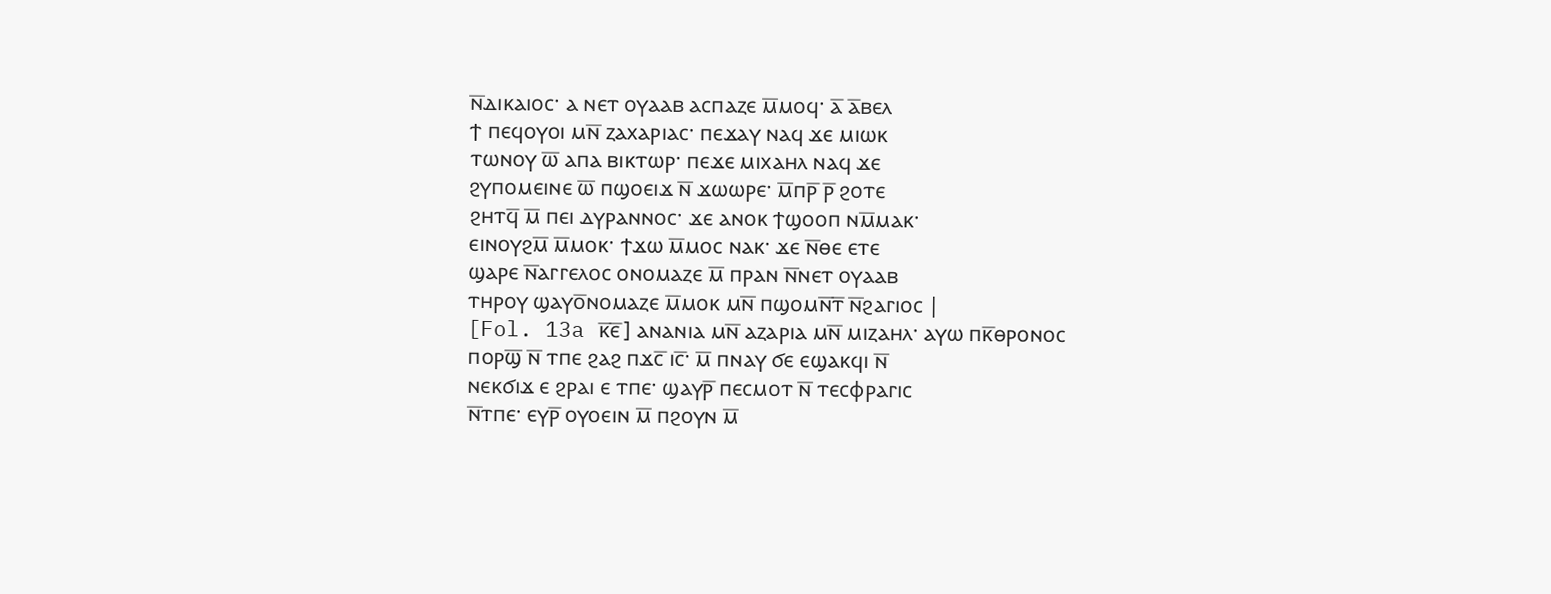ⲛ̅ⲇⲓⲕⲁⲓⲟⲥ· ⲁ ⲛⲉⲧ ⲟⲩⲁⲁⲃ ⲁⲥⲡⲁⲍⲉ ⲙ̅ⲙⲟϥ· ⲁ̅ ⲁ̅ⲃⲉⲗ
ϯ ⲡⲉϥⲟⲩⲟⲓ ⲙⲛ̅ ⲍⲁⲭⲁⲣⲓⲁⲥ· ⲡⲉϫⲁⲩ ⲛⲁϥ ϫⲉ ⲙⲓⲱⲕ
ⲧⲱⲛⲟⲩ ⲱ̅ ⲁⲡⲁ ⲃⲓⲕⲧⲱⲣ· ⲡⲉϫⲉ ⲙⲓⲭⲁⲏⲗ ⲛⲁϥ ϫⲉ
ϩⲩⲡⲟⲙⲉⲓⲛⲉ ⲱ̅ ⲡϣⲟⲉⲓϫ ⲛ̅ ϫⲱⲱⲣⲉ· ⲙ̅ⲡⲣ̅ ⲣ̅ ϩⲟⲧⲉ
ϩⲏⲧϥ̅ ⲙ̅ ⲡⲉⲓ ⲇⲩⲣⲁⲛⲛⲟⲥ· ϫⲉ ⲁⲛⲟⲕ ϯϣⲟⲟⲡ ⲛⲙ̅ⲙⲁⲕ·
ⲉⲓⲛⲟⲩϩⲙ̅ ⲙ̅ⲙⲟⲕ· ϯϫⲱ ⲙ̅ⲙⲟⲥ ⲛⲁⲕ· ϫⲉ ⲛ̅ⲑⲉ ⲉⲧⲉ
ϣⲁⲣⲉ ⲛ̅ⲁⲅⲅⲉⲗⲟⲥ ⲟⲛⲟⲙⲁⲍⲉ ⲙ̅ ⲡⲣⲁⲛ ⲛ̅ⲛⲉⲧ ⲟⲩⲁⲁⲃ
ⲧⲏⲣⲟⲩ ϣⲁⲩⲟ̅ⲛⲟⲙⲁⲍⲉ ⲙ̅ⲙⲟⲕ ⲙⲛ̅ ⲡϣⲟⲙⲛ̅ⲧ̅ ⲛ̅ϩⲁⲅⲓⲟⲥ |
[Fol. 13a ⲕ̅ⲉ̅] ⲁⲛⲁⲛⲓⲁ ⲙⲛ̅ ⲁⲍⲁⲣⲓⲁ ⲙⲛ̅ ⲙⲓⲍⲁⲏⲗ· ⲁⲩⲱ ⲡⲕ̅ⲑⲣⲟⲛⲟⲥ
ⲡⲟⲣϣ̅ ⲛ̅ ⲧⲡⲉ ϩⲁϩ ⲡϫⲥ̅ ⲓⲥ̅· ⲙ̅ ⲡⲛⲁⲩ ϭⲉ ⲉϣⲁⲕϥⲓ ⲛ̅
ⲛⲉⲕϭⲓϫ ⲉ ϩⲣⲁⲓ ⲉ ⲧⲡⲉ· ϣⲁⲩⲣ̅ ⲡⲉⲥⲙⲟⲧ ⲛ̅ ⲧⲉⲥⲫⲣⲁⲅⲓⲥ
ⲛ̅ⲧⲡⲉ· ⲉⲩⲣ̅ ⲟⲩⲟⲉⲓⲛ ⲙ̅ ⲡϩⲟⲩⲛ ⲙ̅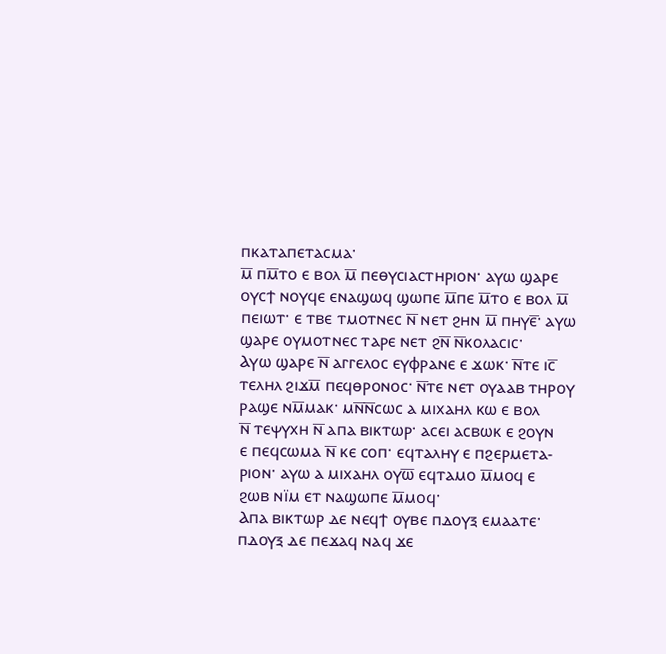ⲡⲕⲁⲧⲁⲡⲉⲧⲁⲥⲙⲁ·
ⲙ̅ ⲡⲙ̅ⲧⲟ ⲉ ⲃⲟⲗ ⲙ̅ ⲡⲉⲑⲩⲥⲓⲁⲥⲧⲏⲣⲓⲟⲛ· ⲁⲩⲱ ϣⲁⲣⲉ
ⲟⲩⲥϯ ⲛⲟⲩϥⲉ ⲉⲛⲁϣⲱϥ ϣⲱⲡⲉ ⲙ̅ⲡⲉ ⲙ̅ⲧⲟ ⲉ ⲃⲟⲗ ⲙ̅
ⲡⲉⲓⲱⲧ· ⲉ ⲧⲃⲉ ⲧⲙⲟⲧⲛⲉⲥ ⲛ̅ ⲛⲉⲧ ϩⲏⲛ ⲙ̅ ⲡⲏⲩⲉ̅· ⲁⲩⲱ
ϣⲁⲣⲉ ⲟⲩⲙⲟⲧⲛⲉⲥ ⲧⲁⲣⲉ ⲛⲉⲧ ϩⲛ̅ ⲛ̅ⲕⲟⲗⲁⲥⲓⲥ·
Ⲁⲩⲱ ϣⲁⲣⲉ ⲛ̅ ⲁⲅⲅⲉⲗⲟⲥ ⲉⲩⲫⲣⲁⲛⲉ ⲉ ϫⲱⲕ· ⲛ̅ⲧⲉ ⲓⲥ̅
ⲧⲉⲗⲏⲗ ϩⲓϫⲙ̅ ⲡⲉϥⲑⲣⲟⲛⲟⲥ· ⲛ̅ⲧⲉ ⲛⲉⲧ ⲟⲩⲁⲁⲃ ⲧⲏⲣⲟⲩ
ⲣⲁϣⲉ ⲛⲙ̅ⲙⲁⲕ· ⲙⲛ̅ⲛ̅ⲥⲱⲥ ⲁ ⲙⲓⲭⲁⲏⲗ ⲕⲱ ⲉ ⲃⲟⲗ
ⲛ̅ ⲧⲉⲯⲩⲭⲏ ⲛ̅ ⲁⲡⲁ ⲃⲓⲕⲧⲱⲣ· ⲁⲥⲉⲓ ⲁⲥⲃⲱⲕ ⲉ ϩⲟⲩⲛ
ⲉ ⲡⲉϥⲥⲱⲙⲁ ⲛ̅ ⲕⲉ ⲥⲟⲡ· ⲉϥⲧⲁⲗⲏⲩ ⲉ ⲡϩⲉⲣⲙⲉⲧⲁ‐
ⲣⲓⲟⲛ· ⲁⲩⲱ ⲁ ⲙⲓⲭⲁⲏⲗ ⲟⲩⲱ̅ ⲉϥⲧⲁⲙⲟ ⲙ̅ⲙⲟϥ ⲉ
ϩⲱⲃ ⲛⲓ̈ⲙ ⲉⲧ ⲛⲁϣⲱⲡⲉ ⲙ̅ⲙⲟϥ·
Ⲁⲡⲁ ⲃⲓⲕⲧⲱⲣ ⲇⲉ ⲛⲉϥϯ ⲟⲩⲃⲉ ⲡⲇⲟⲩⲝ ⲉⲙⲁⲁⲧⲉ·
ⲡⲇⲟⲩⲝ ⲇⲉ ⲡⲉϫⲁϥ ⲛⲁϥ ϫⲉ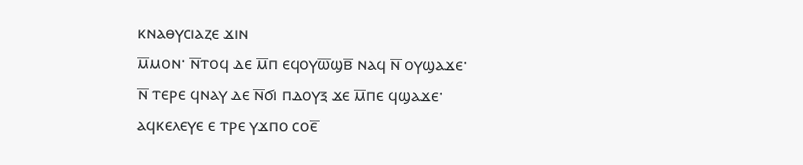ⲕⲛⲁⲑⲩⲥⲓⲁⲍⲉ ϫⲓⲛ
ⲙ̅ⲙⲟⲛ· ⲛ̅ⲧⲟϥ ⲇⲉ ⲙ̅ⲡ ⲉϥⲟⲩⲱ̅ϣⲃ̅ ⲛⲁϥ ⲛ̅ ⲟⲩϣⲁϫⲉ·
ⲛ̅ ⲧⲉⲣⲉ ϥⲛⲁⲩ ⲇⲉ ⲛ̅ϭⲓ ⲡⲇⲟⲩⲝ ϫⲉ ⲙ̅ⲡⲉ ϥϣⲁϫⲉ·
ⲁϥⲕⲉⲗⲉⲩⲉ ⲉ ⲧⲣⲉ ⲩϫⲡⲟ ⲥⲟⲉ̅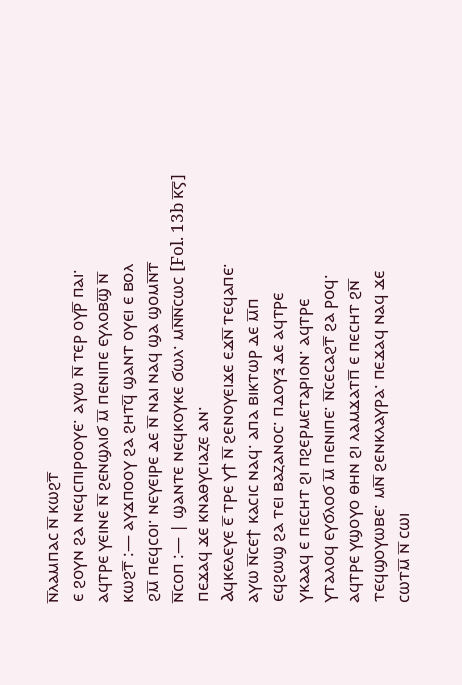ⲛ̅ⲗⲁⲙⲡⲁⲥ ⲛ̅ ⲕⲱϩⲧ̅
ⲉ ϩⲟⲩⲛ ϩⲁ ⲛⲉϥⲥⲡⲓⲣⲟⲟⲩⲉ· ⲁⲩⲱ ⲛ̅ ⲧⲉⲣ ⲟⲩⲣ̅ ⲡⲁⲓ·
ⲁϥⲧⲣⲉ ⲩⲉⲓⲛⲉ ⲛ̅ ϩⲉⲛϣⲗⲓϭ ⲙ̅ ⲡⲉⲛⲓⲡⲉ ⲉⲩⲗⲟⲃϣ̅ ⲛ̅
ⲕⲱϩⲧ̅ :— ⲁⲩϫⲡⲟⲟⲩ ϩⲁ ϩⲏⲧϥ̅ ϣⲁⲛⲧ ⲟⲩⲉⲓ ⲉ ⲃⲟⲗ
ϩⲙ̅ ⲡⲉϥⲥⲟⲓ· ⲛⲉⲩⲉⲓⲣⲉ ⲇⲉ ⲛ̅ ⲛⲁⲓ ⲛⲁϥ ϣⲁ ϣⲟⲙⲛ̅ⲧ̅
ⲛ̅ⲥⲟⲡ :— | ϣⲁⲛⲧⲉ ⲛⲉϥⲕⲟⲩⲕⲉ ϭⲱⲗ· ⲙⲛ̅ⲛ̅ⲥⲱⲥ [Fol. 13b ⲕ̅ⲋ̅]
ⲡⲉϫⲁϥ ϫⲉ ⲕⲛⲁⲑⲩⲥⲓⲁⲍⲉ ⲁⲛ·
Ⲁϥⲕⲉⲗⲉⲩⲉ ⲉ̅ ⲧⲣⲉ ⲩϯ ⲛ̅ ϩⲉⲛⲟⲩⲉⲓϫⲉ ⲉϫⲛ̅ ⲧⲉϥⲁⲡⲉ·
ⲁⲩⲱ ⲛ̅ⲥⲉϯ ⲕⲁⲥⲓⲥ ⲛⲁϥ· ⲁⲡⲁ ⲃⲓⲕⲧⲱⲣ ⲇⲉ ⲙ̅ⲡ
ⲉϥϩⲱϣ ϩⲁ ⲧⲉⲓ ⲃⲁⲍⲁⲛⲟⲥ· ⲡⲇⲟⲩⲝ ⲇⲉ ⲁϥⲧⲣⲉ
ⲩⲕⲁⲁϥ ⲉ ⲡⲉⲥⲏⲧ ϩⲓ ⲡϩⲉⲣⲙⲉⲧⲁⲣⲓⲟⲛ· ⲁϥⲧⲣⲉ
ⲩⲧⲁⲗⲟϥ ⲉⲩϭⲗⲟϭ ⲙ̅ ⲡⲉⲛⲓⲡⲉ· ⲛ̅ⲥⲉⲥⲁϩⲧ̅ ϩⲁ ⲣⲟϥ·
ⲁϥⲧⲣⲉ ⲩϣⲟⲩⲟ ⲑⲏⲛ ϩⲓ ⲗⲁⲙϫⲁⲧⲡ̅ ⲉ ⲡⲉⲥⲏⲧ ϩⲛ̅
ⲧⲉϥϣⲟⲩⲱⲃⲉ· ⲙⲛ̅ ϩⲉⲛⲕⲗⲁⲩⲣⲁ· ⲡⲉϫⲁϥ ⲛⲁϥ ϫⲉ
ⲥⲱⲧⲙ̅ ⲛ̅ ⲥⲱⲓ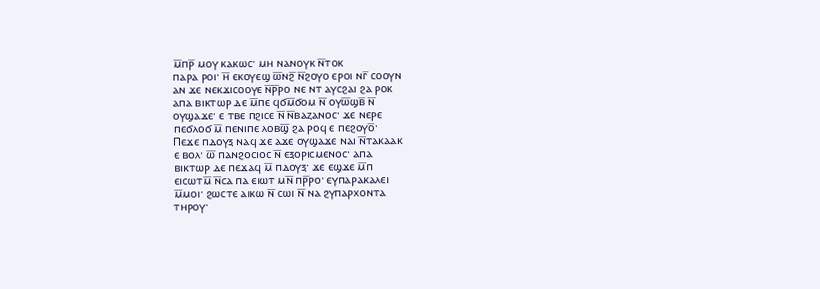ⲙ̅ⲡⲣ̅ ⲙⲟⲩ ⲕⲁⲕⲱⲥ· ⲙⲏ ⲛⲁⲛⲟⲩⲕ ⲛ̅ⲧⲟⲕ
ⲡⲁⲣⲁ ⲣⲟⲓ· ⲏ̅ ⲉⲕⲟⲩⲉϣ ⲱ̅ⲛϩ̅ ⲛ̅ϩⲟⲩⲟ ⲉⲣⲟⲓ ⲛⲅ̅ ⲥⲟⲟⲩⲛ
ⲁⲛ ϫⲉ ⲛⲉⲕϫⲓⲥⲟⲟⲩⲉ ⲛ̅ⲣ̅ⲣⲟ ⲛⲉ ⲛⲧ ⲁⲩⲥϩⲁⲓ ϩⲁ ⲣⲟⲕ
ⲁⲡⲁ ⲃⲓⲕⲧⲱⲣ ⲇⲉ ⲙ̅ⲡⲉ ϥϭⲙ̅ϭⲟⲙ ⲛ̅ ⲟⲩⲱ̅ϣⲃ̅ ⲛ̅
ⲟⲩϣⲁϫⲉ· ⲉ ⲧⲃⲉ ⲡϩⲓⲥⲉ ⲛ̅ ⲛ̅ⲃⲁⲍⲁⲛⲟⲥ· ϫⲉ ⲛⲉⲣⲉ
ⲡⲉϭⲗⲟϭ ⲙ̅ ⲡⲉⲛⲓⲡⲉ ⲗⲟⲃϣ̅ ϩⲁ ⲣⲟϥ ⲉ ⲡⲉϩⲟⲩⲟ̅·
Ⲡⲉϫⲉ ⲡⲇⲟⲩⲝ ⲛⲁϥ ϫⲉ ⲁϫⲉ ⲟⲩϣⲁϫⲉ ⲛⲁⲓ ⲛ̅ⲧⲁⲕⲁⲁⲕ
ⲉ ⲃⲟⲗ· ⲱ̅ ⲡⲁⲛϩⲟⲥⲓⲟⲥ ⲛ̅ ⲉⲝⲟⲣⲓⲥⲙⲉⲛⲟⲥ· ⲁⲡⲁ
ⲃⲓⲕⲧⲱⲣ ⲇⲉ ⲡⲉϫⲁϥ ⲙ̅ ⲡⲇⲟⲩⲝ· ϫⲉ ⲉϣϫⲉ ⲙ̅ⲡ
ⲉⲓⲥⲱⲧⲙ̅ ⲛ̅ⲥⲁ ⲡⲁ ⲉⲓⲱⲧ ⲙⲛ̅ ⲡⲣ̅ⲣⲟ· ⲉⲩⲡⲁⲣⲁⲕⲁⲗⲉⲓ
ⲙ̅ⲙⲟⲓ· ϩⲱⲥⲧⲉ ⲁⲓⲕⲱ ⲛ̅ ⲥⲱⲓ ⲛ̅ ⲛⲁ ϩⲩⲡⲁⲣⲭⲟⲛⲧⲁ
ⲧⲏⲣⲟⲩ·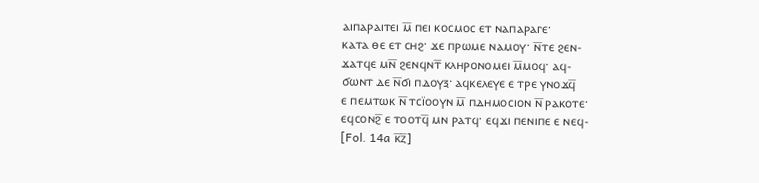ⲁⲓⲡⲁⲣⲁⲓⲧⲉⲓ ⲙ̅ ⲡⲉⲓ ⲕⲟⲥⲙⲟⲥ ⲉⲧ ⲛⲁⲡⲁⲣⲁⲅⲉ·
ⲕⲁⲧⲁ ⲑⲉ ⲉⲧ ⲥⲏϩ· ϫⲉ ⲡⲣⲱⲙⲉ ⲛⲁⲙⲟⲩ· ⲛ̅ⲧⲉ ϩⲉⲛ‐
ϫⲁⲧϥⲉ ⲙⲛ̅ ϩⲉⲛϥⲛⲧ̅ ⲕⲗⲏⲣⲟⲛⲟⲙⲉⲓ ⲙ̅ⲙⲟϥ· ⲁϥ‐
ϭⲱⲛⲧ ⲇⲉ ⲛ̅ϭⲓ ⲡⲇⲟⲩⲝ· ⲁϥⲕⲉⲗⲉⲩⲉ ⲉ ⲧⲣⲉ ⲩⲛⲟϫϥ̅
ⲉ ⲡⲉⲙⲧⲱⲕ ⲛ̅ ⲧⲥⲓ̈ⲟⲟⲩⲛ ⲙ̅ ⲡⲇⲏⲙⲟⲥⲓⲟⲛ ⲛ̅ ⲣⲁⲕⲟⲧⲉ·
ⲉϥⲥⲟⲛϩ̅ ⲉ ⲧⲟⲟⲧϥ̅ ⲙⲛ ⲣⲁⲧϥ· ⲉϥϫⲓ ⲡⲉⲛⲓⲡⲉ ⲉ ⲛⲉϥ‐
[Fol. 14a ⲕ̅ⲍ̅]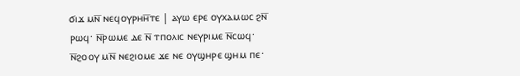ϭⲓϫ ⲙⲛ̅ ⲛⲉϥⲟⲩⲣⲏⲏ̅ⲧⲉ | ⲁⲩⲱ ⲉⲣⲉ ⲟⲩⲭⲁⲙⲱⲥ ϩⲛ̅
ⲣⲱϥ· ⲛ̅ⲣⲱⲙⲉ ⲇⲉ ⲛ̅ ⲧⲡⲟⲗⲓⲥ ⲛⲉⲩⲣⲓⲙⲉ ⲛ̅ⲥⲱϥ·
ⲛ̅ϩⲟⲟⲩ ⲙⲛ̅ ⲛⲉϩⲓⲟⲙⲉ ϫⲉ ⲛⲉ ⲟⲩϣⲏⲣⲉ ϣⲏⲙ ⲡⲉ·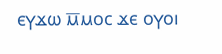ⲉⲩϫⲱ ⲙ̅ⲙⲟⲥ ϫⲉ ⲟⲩⲟⲓ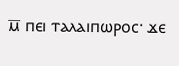ⲙ̅ ⲡⲉⲓ ⲧⲁⲗⲁⲓⲡⲱⲣⲟⲥ· ϫⲉ